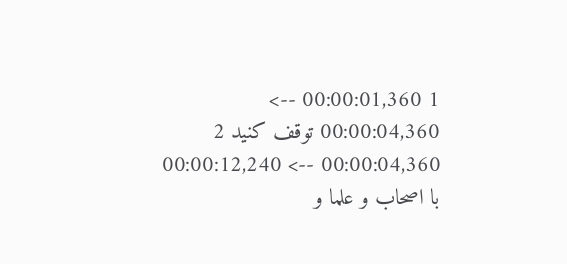1 00:00:01,360 --> 00:00:04,360 توقف کنید 2 00:00:04,360 --> 00:00:12,240 با اصحاب و علما و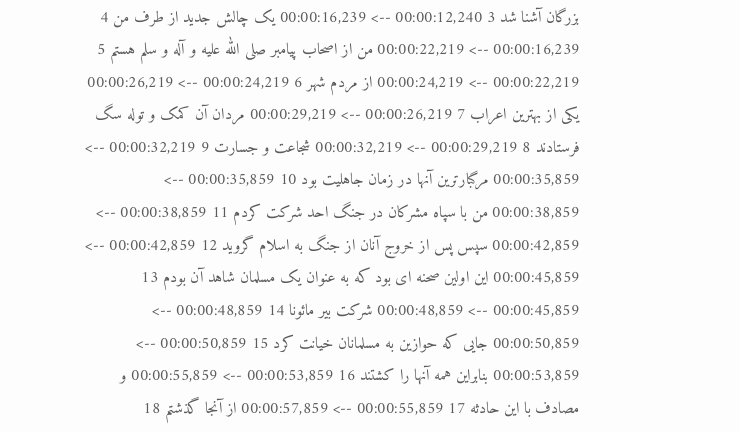بزرگان آشنا شد 3 00:00:12,240 --> 00:00:16,239 یک چالش جدید از طرف من 4 00:00:16,239 --> 00:00:22,219 من از اصحاب پیامبر صلی الله علیه و آله و سلم هستم 5 00:00:22,219 --> 00:00:24,219 از مردم شهر 6 00:00:24,219 --> 00:00:26,219 یکی از بهترین اعراب 7 00:00:26,219 --> 00:00:29,219 مردان آن کمک و توله سگ فرستادند 8 00:00:29,219 --> 00:00:32,219 شجاعت و جسارت 9 00:00:32,219 --> 00:00:35,859 مرگبارترین آنها در زمان جاهلیت بود 10 00:00:35,859 --> 00:00:38,859 من با سپاه مشرکان در جنگ احد شرکت کردم 11 00:00:38,859 --> 00:00:42,859 سپس پس از خروج آنان از جنگ به اسلام گروید 12 00:00:42,859 --> 00:00:45,859 این اولین صحنه ای بود که به عنوان یک مسلمان شاهد آن بودم 13 00:00:45,859 --> 00:00:48,859 شرکت بیر مائونا 14 00:00:48,859 --> 00:00:50,859 جایی که حوازین به مسلمانان خیانت کرد 15 00:00:50,859 --> 00:00:53,859 بنابراین همه آنها را کشتند 16 00:00:53,859 --> 00:00:55,859 و مصادف با این حادثه 17 00:00:55,859 --> 00:00:57,859 از آنجا گذشتم 18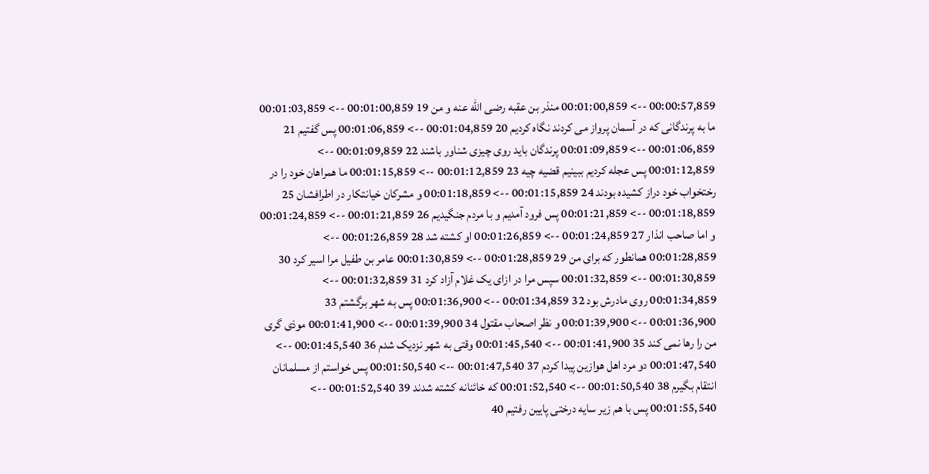00:00:57,859 --> 00:01:00,859 منذر بن عقبه رضی الله عنه و من 19 00:01:00,859 --> 00:01:03,859 ما به پرندگانی که در آسمان پرواز می کردند نگاه کردیم 20 00:01:04,859 --> 00:01:06,859 پس گفتیم 21 00:01:06,859 --> 00:01:09,859 پرندگان باید روی چیزی شناور باشند 22 00:01:09,859 --> 00:01:12,859 پس عجله کردیم ببینیم قضیه چیه 23 00:01:12,859 --> 00:01:15,859 ما همراهان خود را در رختخواب خود دراز کشیده بودند 24 00:01:15,859 --> 00:01:18,859 و مشرکان خیانتکار در اطرافشان 25 00:01:18,859 --> 00:01:21,859 پس فرود آمدیم و با مردم جنگیدیم 26 00:01:21,859 --> 00:01:24,859 و اما صاحب انذار 27 00:01:24,859 --> 00:01:26,859 او کشته شد 28 00:01:26,859 --> 00:01:28,859 همانطور که برای من 29 00:01:28,859 --> 00:01:30,859 عامر بن طفیل مرا اسیر کرد 30 00:01:30,859 --> 00:01:32,859 سپس مرا در ازای یک غلام آزاد کرد 31 00:01:32,859 --> 00:01:34,859 روی مادرش بود 32 00:01:34,859 --> 00:01:36,900 پس به شهر برگشتم 33 00:01:36,900 --> 00:01:39,900 و نظر اصحاب مقتول 34 00:01:39,900 --> 00:01:41,900 موذی گری من را رها نمی کند 35 00:01:41,900 --> 00:01:45,540 وقتی به شهر نزدیک شدم 36 00:01:45,540 --> 00:01:47,540 دو مرد اهل هوازین پیدا کردم 37 00:01:47,540 --> 00:01:50,540 پس خواستم از مسلمانان انتقام بگیرم 38 00:01:50,540 --> 00:01:52,540 که خائنانه کشته شدند 39 00:01:52,540 --> 00:01:55,540 پس با هم زیر سایه درختی پایین رفتیم 40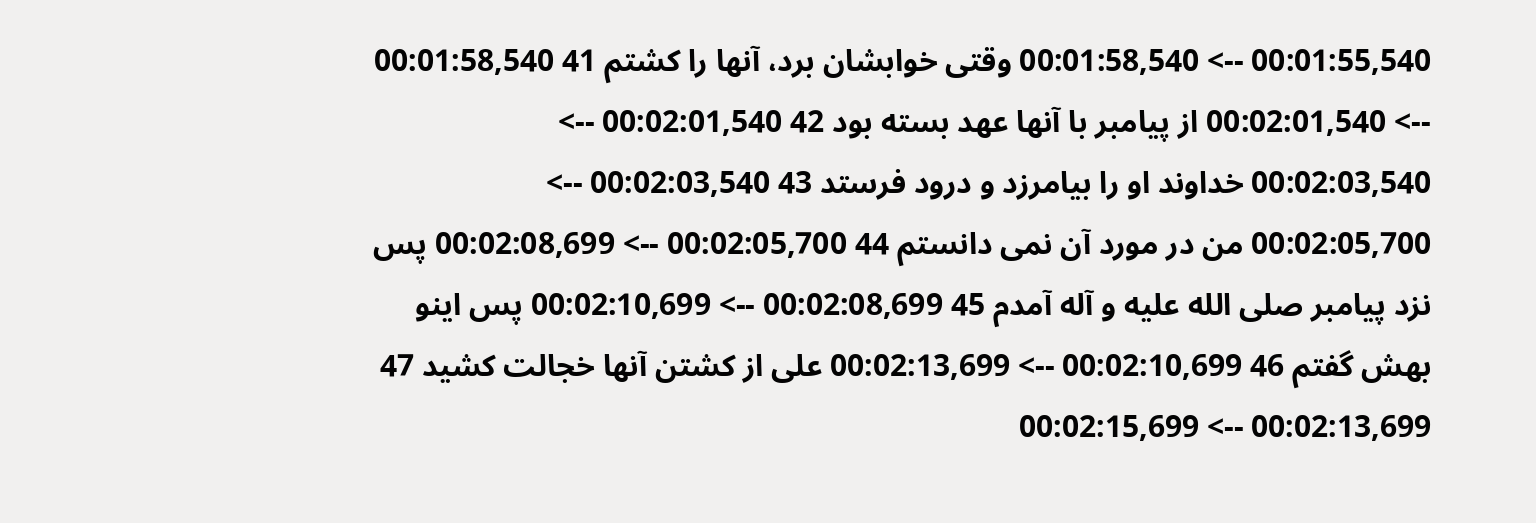00:01:55,540 --> 00:01:58,540 وقتی خوابشان برد، آنها را کشتم 41 00:01:58,540 --> 00:02:01,540 از پیامبر با آنها عهد بسته بود 42 00:02:01,540 --> 00:02:03,540 خداوند او را بیامرزد و درود فرستد 43 00:02:03,540 --> 00:02:05,700 من در مورد آن نمی دانستم 44 00:02:05,700 --> 00:02:08,699 پس نزد پیامبر صلی الله علیه و آله آمدم 45 00:02:08,699 --> 00:02:10,699 پس اینو بهش گفتم 46 00:02:10,699 --> 00:02:13,699 علی از کشتن آنها خجالت کشید 47 00:02:13,699 --> 00:02:15,699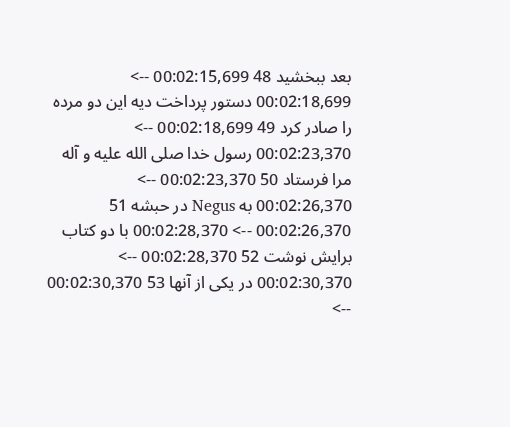بعد ببخشید 48 00:02:15,699 --> 00:02:18,699 دستور پرداخت دیه این دو مرده را صادر کرد 49 00:02:18,699 --> 00:02:23,370 رسول خدا صلی الله علیه و آله مرا فرستاد 50 00:02:23,370 --> 00:02:26,370 به Negus در حبشه 51 00:02:26,370 --> 00:02:28,370 با دو کتاب برایش نوشت 52 00:02:28,370 --> 00:02:30,370 در یکی از آنها 53 00:02:30,370 -->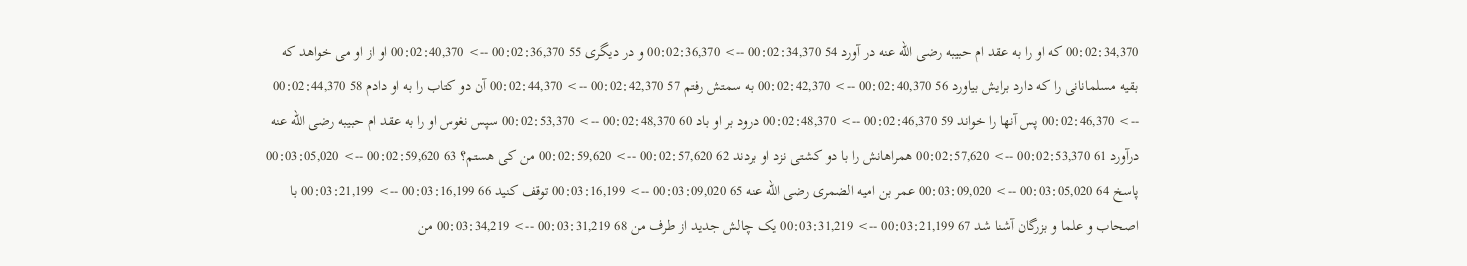00:02:34,370 که او را به عقد ام حبیبه رضی الله عنه در آورد 54 00:02:34,370 --> 00:02:36,370 و در دیگری 55 00:02:36,370 --> 00:02:40,370 او از او می خواهد که بقیه مسلمانانی را که دارد برایش بیاورد 56 00:02:40,370 --> 00:02:42,370 به سمتش رفتم 57 00:02:42,370 --> 00:02:44,370 آن دو کتاب را به او دادم 58 00:02:44,370 --> 00:02:46,370 پس آنها را خواند 59 00:02:46,370 --> 00:02:48,370 درود بر او باد 60 00:02:48,370 --> 00:02:53,370 سپس نغوس او را به عقد ام حبیبه رضی الله عنه درآورد 61 00:02:53,370 --> 00:02:57,620 همراهانش را با دو کشتی نزد او بردند 62 00:02:57,620 --> 00:02:59,620 من کی هستم؟ 63 00:02:59,620 --> 00:03:05,020 پاسخ 64 00:03:05,020 --> 00:03:09,020 عمر بن امیه الضمری رضی الله عنه 65 00:03:09,020 --> 00:03:16,199 توقف کنید 66 00:03:16,199 --> 00:03:21,199 با اصحاب و علما و بزرگان آشنا شد 67 00:03:21,199 --> 00:03:31,219 یک چالش جدید از طرف من 68 00:03:31,219 --> 00:03:34,219 من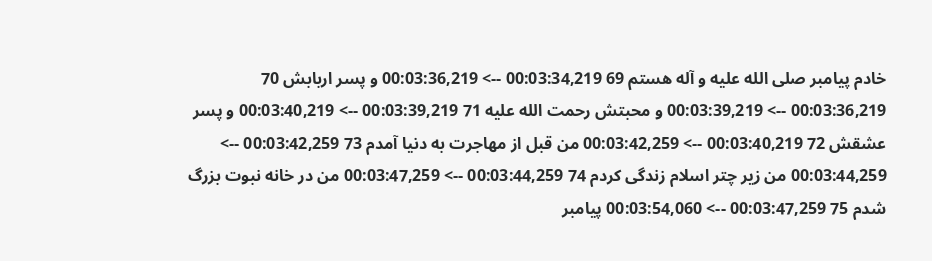خادم پیامبر صلی الله علیه و آله هستم 69 00:03:34,219 --> 00:03:36,219 و پسر اربابش 70 00:03:36,219 --> 00:03:39,219 و محبتش رحمت الله علیه 71 00:03:39,219 --> 00:03:40,219 و پسر عشقش 72 00:03:40,219 --> 00:03:42,259 من قبل از مهاجرت به دنیا آمدم 73 00:03:42,259 --> 00:03:44,259 من زیر چتر اسلام زندگی کردم 74 00:03:44,259 --> 00:03:47,259 من در خانه نبوت بزرگ شدم 75 00:03:47,259 --> 00:03:54,060 پیامبر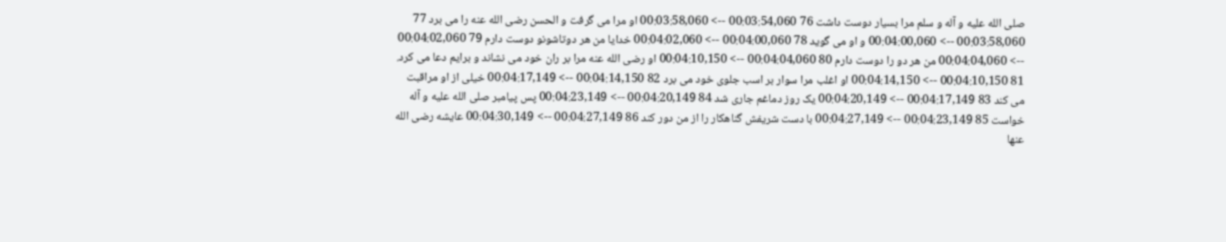صلی الله علیه و آله و سلم مرا بسیار دوست داشت 76 00:03:54,060 --> 00:03:58,060 او مرا می گرفت و الحسن رضی الله عنه را می برد 77 00:03:58,060 --> 00:04:00,060 و او می گوید 78 00:04:00,060 --> 00:04:02,060 خدایا من هر دوتاشونو دوست دارم 79 00:04:02,060 --> 00:04:04,060 من هر دو را دوست دارم 80 00:04:04,060 --> 00:04:10,150 او رضی الله عنه مرا بر ران خود می نشاند و برایم دعا می کرد. 81 00:04:10,150 --> 00:04:14,150 او اغلب مرا سوار بر اسب جلوی خود می برد 82 00:04:14,150 --> 00:04:17,149 خیلی از او مراقبت می کند 83 00:04:17,149 --> 00:04:20,149 یک روز دماغم جاری شد 84 00:04:20,149 --> 00:04:23,149 پس پیامبر صلی الله علیه و آله خواست 85 00:04:23,149 --> 00:04:27,149 با دست شریفش گناهکار را از من دور کند 86 00:04:27,149 --> 00:04:30,149 عایشه رضی الله عنها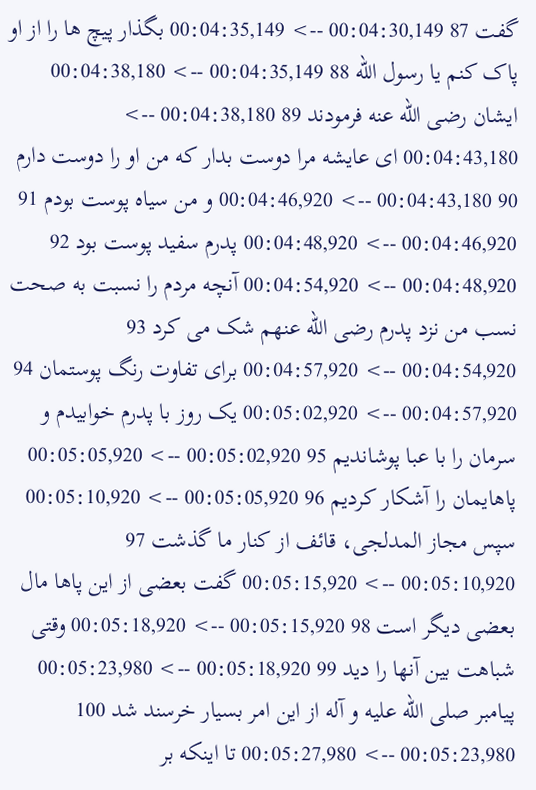گفت 87 00:04:30,149 --> 00:04:35,149 بگذار پیچ ها را از او پاک کنم یا رسول الله 88 00:04:35,149 --> 00:04:38,180 ایشان رضی الله عنه فرمودند 89 00:04:38,180 --> 00:04:43,180 ای عایشه مرا دوست بدار که من او را دوست دارم 90 00:04:43,180 --> 00:04:46,920 و من سیاه پوست بودم 91 00:04:46,920 --> 00:04:48,920 پدرم سفید پوست بود 92 00:04:48,920 --> 00:04:54,920 آنچه مردم را نسبت به صحت نسب من نزد پدرم رضی الله عنهم شک می کرد 93 00:04:54,920 --> 00:04:57,920 برای تفاوت رنگ پوستمان 94 00:04:57,920 --> 00:05:02,920 یک روز با پدرم خوابیدم و سرمان را با عبا پوشاندیم 95 00:05:02,920 --> 00:05:05,920 پاهایمان را آشکار کردیم 96 00:05:05,920 --> 00:05:10,920 سپس مجاز المدلجی، قائف از کنار ما گذشت 97 00:05:10,920 --> 00:05:15,920 گفت بعضی از این پاها مال بعضی دیگر است 98 00:05:15,920 --> 00:05:18,920 وقتی شباهت بین آنها را دید 99 00:05:18,920 --> 00:05:23,980 پیامبر صلی الله علیه و آله از این امر بسیار خرسند شد 100 00:05:23,980 --> 00:05:27,980 تا اینکه بر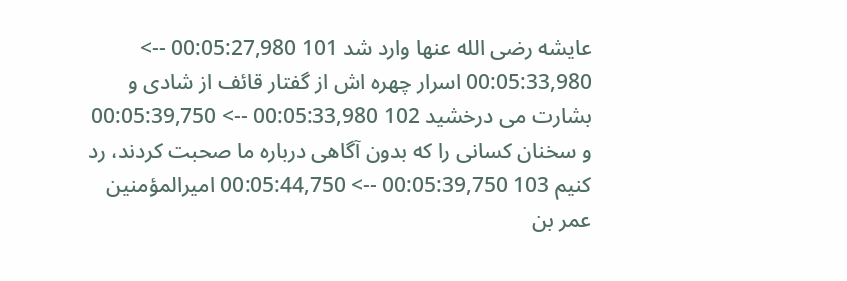عایشه رضی الله عنها وارد شد 101 00:05:27,980 --> 00:05:33,980 اسرار چهره اش از گفتار قائف از شادی و بشارت می درخشید 102 00:05:33,980 --> 00:05:39,750 و سخنان کسانی را که بدون آگاهی درباره ما صحبت کردند، رد کنیم 103 00:05:39,750 --> 00:05:44,750 امیرالمؤمنین عمر بن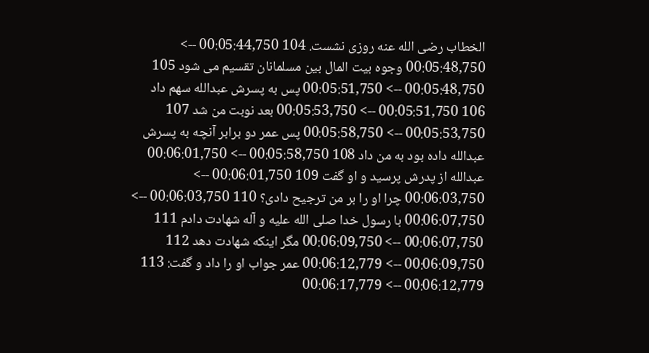الخطاب رضی الله عنه روزی نشست. 104 00:05:44,750 --> 00:05:48,750 وجوه بیت المال بین مسلمانان تقسیم می شود 105 00:05:48,750 --> 00:05:51,750 پس به پسرش عبدالله سهم داد 106 00:05:51,750 --> 00:05:53,750 بعد نوبت من شد 107 00:05:53,750 --> 00:05:58,750 پس عمر دو برابر آنچه به پسرش عبدالله داده بود به من داد 108 00:05:58,750 --> 00:06:01,750 عبدالله از پدرش پرسید و او گفت 109 00:06:01,750 --> 00:06:03,750 چرا او را بر من ترجیح دادی؟ 110 00:06:03,750 --> 00:06:07,750 با رسول خدا صلی الله علیه و آله شهادت دادم 111 00:06:07,750 --> 00:06:09,750 مگر اینکه شهادت دهد 112 00:06:09,750 --> 00:06:12,779 عمر جواب او را داد و گفت: 113 00:06:12,779 --> 00:06:17,779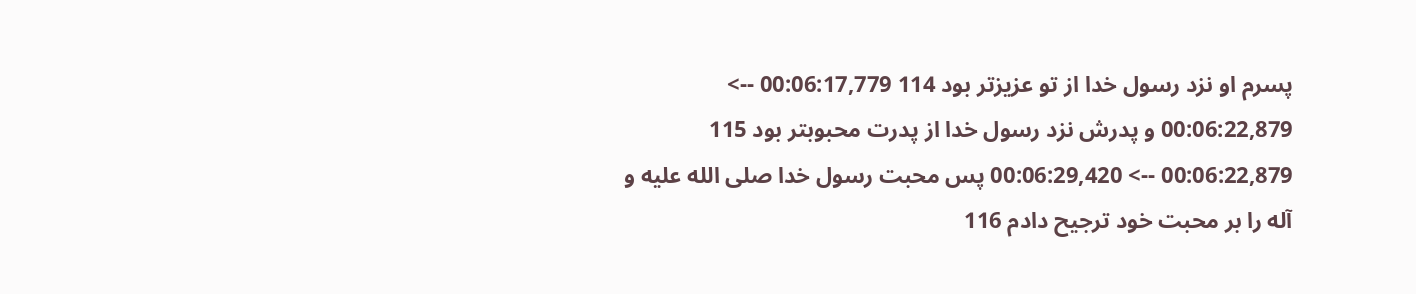پسرم او نزد رسول خدا از تو عزیزتر بود 114 00:06:17,779 --> 00:06:22,879 و پدرش نزد رسول خدا از پدرت محبوبتر بود 115 00:06:22,879 --> 00:06:29,420 پس محبت رسول خدا صلی الله علیه و آله را بر محبت خود ترجیح دادم 116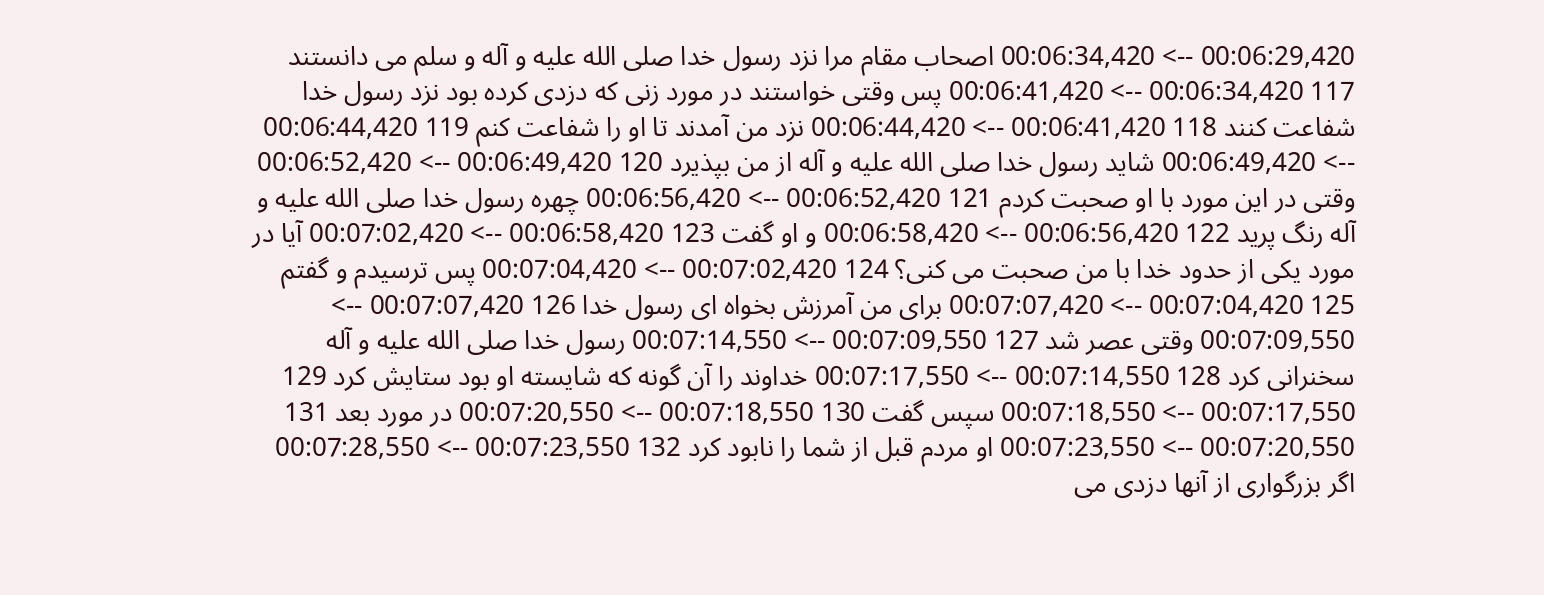00:06:29,420 --> 00:06:34,420 اصحاب مقام مرا نزد رسول خدا صلی الله علیه و آله و سلم می دانستند 117 00:06:34,420 --> 00:06:41,420 پس وقتی خواستند در مورد زنی که دزدی کرده بود نزد رسول خدا شفاعت کنند 118 00:06:41,420 --> 00:06:44,420 نزد من آمدند تا او را شفاعت کنم 119 00:06:44,420 --> 00:06:49,420 شاید رسول خدا صلی الله علیه و آله از من بپذیرد 120 00:06:49,420 --> 00:06:52,420 وقتی در این مورد با او صحبت کردم 121 00:06:52,420 --> 00:06:56,420 چهره رسول خدا صلی الله علیه و آله رنگ پرید 122 00:06:56,420 --> 00:06:58,420 و او گفت 123 00:06:58,420 --> 00:07:02,420 آیا در مورد یکی از حدود خدا با من صحبت می کنی؟ 124 00:07:02,420 --> 00:07:04,420 پس ترسیدم و گفتم 125 00:07:04,420 --> 00:07:07,420 برای من آمرزش بخواه ای رسول خدا 126 00:07:07,420 --> 00:07:09,550 وقتی عصر شد 127 00:07:09,550 --> 00:07:14,550 رسول خدا صلی الله علیه و آله سخنرانی کرد 128 00:07:14,550 --> 00:07:17,550 خداوند را آن گونه که شایسته او بود ستایش کرد 129 00:07:17,550 --> 00:07:18,550 سپس گفت 130 00:07:18,550 --> 00:07:20,550 در مورد بعد 131 00:07:20,550 --> 00:07:23,550 او مردم قبل از شما را نابود کرد 132 00:07:23,550 --> 00:07:28,550 اگر بزرگواری از آنها دزدی می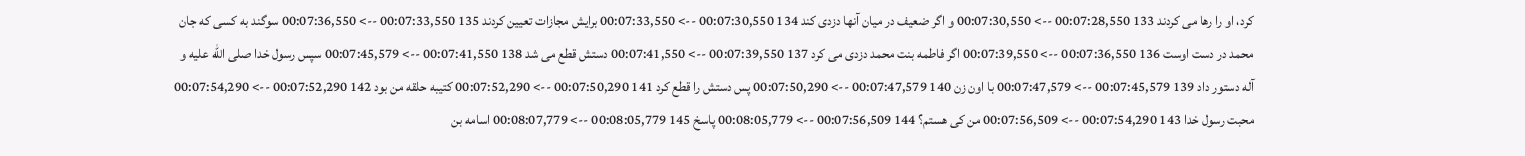کرد، او را رها می کردند 133 00:07:28,550 --> 00:07:30,550 و اگر ضعیف در میان آنها دزدی کند 134 00:07:30,550 --> 00:07:33,550 برایش مجازات تعیین کردند 135 00:07:33,550 --> 00:07:36,550 سوگند به کسی که جان محمد در دست اوست 136 00:07:36,550 --> 00:07:39,550 اگر فاطمه بنت محمد دزدی می کرد 137 00:07:39,550 --> 00:07:41,550 دستش قطع می شد 138 00:07:41,550 --> 00:07:45,579 سپس رسول خدا صلی الله علیه و آله دستور داد 139 00:07:45,579 --> 00:07:47,579 با اون زن 140 00:07:47,579 --> 00:07:50,290 پس دستش را قطع کرد 141 00:07:50,290 --> 00:07:52,290 کتیبه حلقه من بود 142 00:07:52,290 --> 00:07:54,290 محبت رسول خدا 143 00:07:54,290 --> 00:07:56,509 من کی هستم؟ 144 00:07:56,509 --> 00:08:05,779 پاسخ 145 00:08:05,779 --> 00:08:07,779 اسامه بن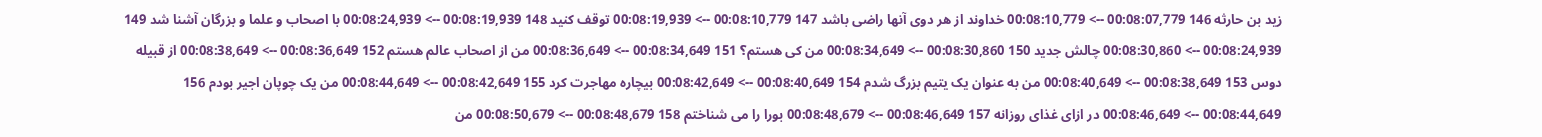زید بن حارثه 146 00:08:07,779 --> 00:08:10,779 خداوند از هر دوی آنها راضی باشد 147 00:08:10,779 --> 00:08:19,939 توقف کنید 148 00:08:19,939 --> 00:08:24,939 با اصحاب و علما و بزرگان آشنا شد 149 00:08:24,939 --> 00:08:30,860 چالش جدید 150 00:08:30,860 --> 00:08:34,649 من کی هستم؟ 151 00:08:34,649 --> 00:08:36,649 من از اصحاب عالم هستم 152 00:08:36,649 --> 00:08:38,649 از قبیله دوس 153 00:08:38,649 --> 00:08:40,649 من به عنوان یک یتیم بزرگ شدم 154 00:08:40,649 --> 00:08:42,649 بیچاره مهاجرت کرد 155 00:08:42,649 --> 00:08:44,649 من یک چوپان اجیر بودم 156 00:08:44,649 --> 00:08:46,649 در ازای غذای روزانه 157 00:08:46,649 --> 00:08:48,679 بورا را می شناختم 158 00:08:48,679 --> 00:08:50,679 من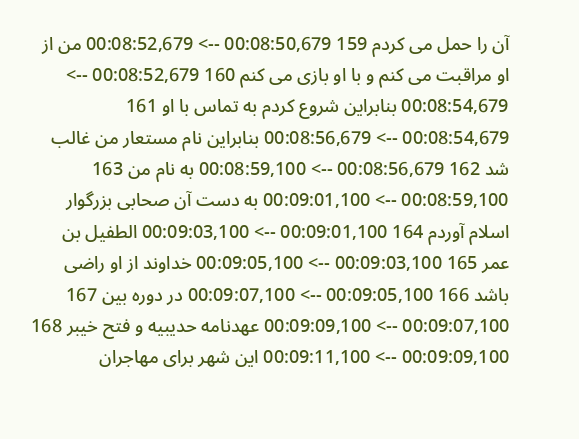آن را حمل می کردم 159 00:08:50,679 --> 00:08:52,679 من از او مراقبت می کنم و با او بازی می کنم 160 00:08:52,679 --> 00:08:54,679 بنابراین شروع کردم به تماس با او 161 00:08:54,679 --> 00:08:56,679 بنابراین نام مستعار من غالب شد 162 00:08:56,679 --> 00:08:59,100 به نام من 163 00:08:59,100 --> 00:09:01,100 به دست آن صحابی بزرگوار اسلام آوردم 164 00:09:01,100 --> 00:09:03,100 الطفیل بن عمر 165 00:09:03,100 --> 00:09:05,100 خداوند از او راضی باشد 166 00:09:05,100 --> 00:09:07,100 در دوره بین 167 00:09:07,100 --> 00:09:09,100 عهدنامه حدیبیه و فتح خیبر 168 00:09:09,100 --> 00:09:11,100 این شهر برای مهاجران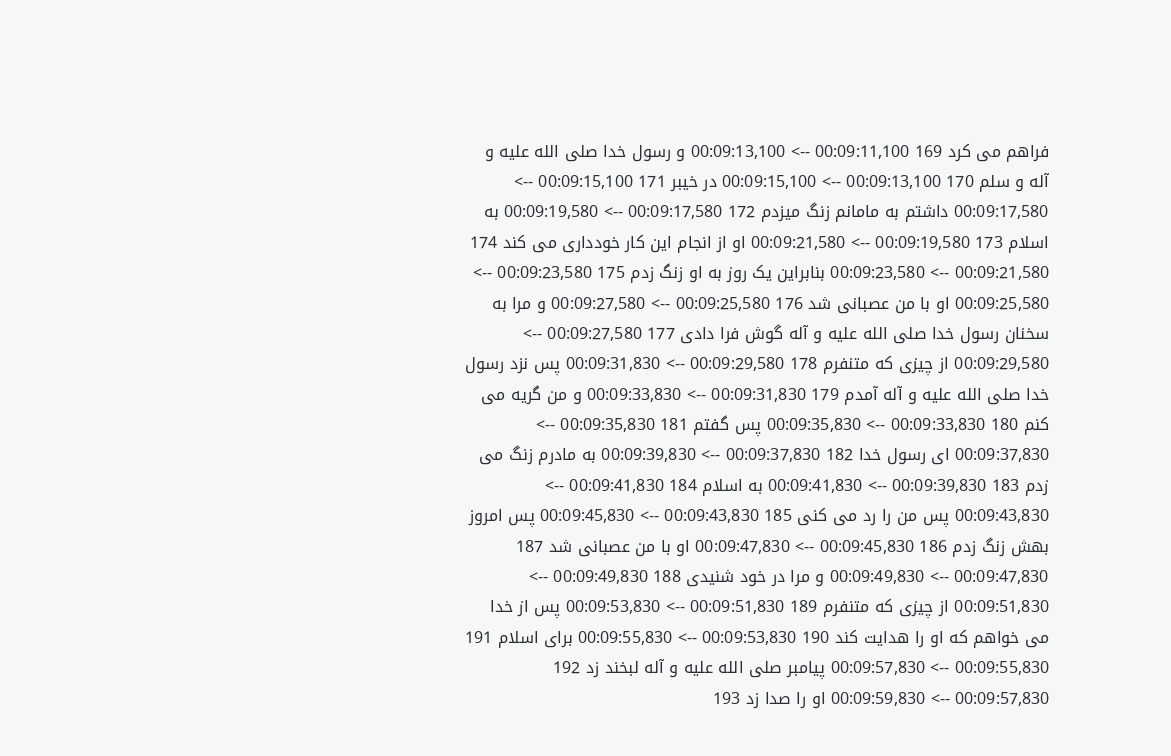فراهم می کرد 169 00:09:11,100 --> 00:09:13,100 و رسول خدا صلی الله علیه و آله و سلم 170 00:09:13,100 --> 00:09:15,100 در خیبر 171 00:09:15,100 --> 00:09:17,580 داشتم به مامانم زنگ میزدم 172 00:09:17,580 --> 00:09:19,580 به اسلام 173 00:09:19,580 --> 00:09:21,580 او از انجام این کار خودداری می کند 174 00:09:21,580 --> 00:09:23,580 بنابراین یک روز به او زنگ زدم 175 00:09:23,580 --> 00:09:25,580 او با من عصبانی شد 176 00:09:25,580 --> 00:09:27,580 و مرا به سخنان رسول خدا صلی الله علیه و آله گوش فرا دادی 177 00:09:27,580 --> 00:09:29,580 از چیزی که متنفرم 178 00:09:29,580 --> 00:09:31,830 پس نزد رسول خدا صلی الله علیه و آله آمدم 179 00:09:31,830 --> 00:09:33,830 و من گریه می کنم 180 00:09:33,830 --> 00:09:35,830 پس گفتم 181 00:09:35,830 --> 00:09:37,830 ای رسول خدا 182 00:09:37,830 --> 00:09:39,830 به مادرم زنگ می زدم 183 00:09:39,830 --> 00:09:41,830 به اسلام 184 00:09:41,830 --> 00:09:43,830 پس من را رد می کنی 185 00:09:43,830 --> 00:09:45,830 پس امروز بهش زنگ زدم 186 00:09:45,830 --> 00:09:47,830 او با من عصبانی شد 187 00:09:47,830 --> 00:09:49,830 و مرا در خود شنیدی 188 00:09:49,830 --> 00:09:51,830 از چیزی که متنفرم 189 00:09:51,830 --> 00:09:53,830 پس از خدا می خواهم که او را هدایت کند 190 00:09:53,830 --> 00:09:55,830 برای اسلام 191 00:09:55,830 --> 00:09:57,830 پیامبر صلی الله علیه و آله لبخند زد 192 00:09:57,830 --> 00:09:59,830 او را صدا زد 193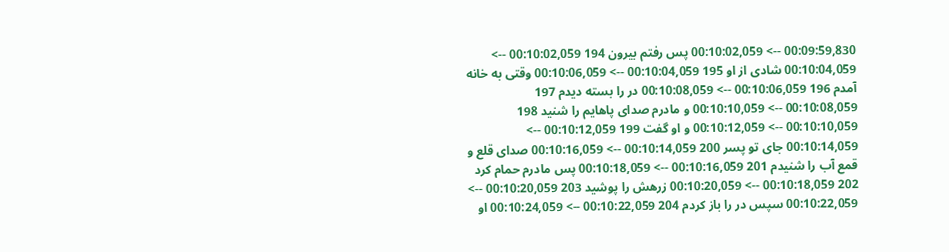00:09:59,830 --> 00:10:02,059 پس رفتم بیرون 194 00:10:02,059 --> 00:10:04,059 شادی از او 195 00:10:04,059 --> 00:10:06,059 وقتی به خانه آمدم 196 00:10:06,059 --> 00:10:08,059 در را بسته دیدم 197 00:10:08,059 --> 00:10:10,059 و مادرم صدای پاهایم را شنید 198 00:10:10,059 --> 00:10:12,059 و او گفت 199 00:10:12,059 --> 00:10:14,059 جای تو پسر 200 00:10:14,059 --> 00:10:16,059 صدای قلع و قمع آب را شنیدم 201 00:10:16,059 --> 00:10:18,059 پس مادرم حمام کرد 202 00:10:18,059 --> 00:10:20,059 زرهش را پوشید 203 00:10:20,059 --> 00:10:22,059 سپس در را باز کردم 204 00:10:22,059 --> 00:10:24,059 او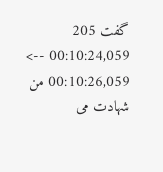گفت 205 00:10:24,059 --> 00:10:26,059 من شهادت می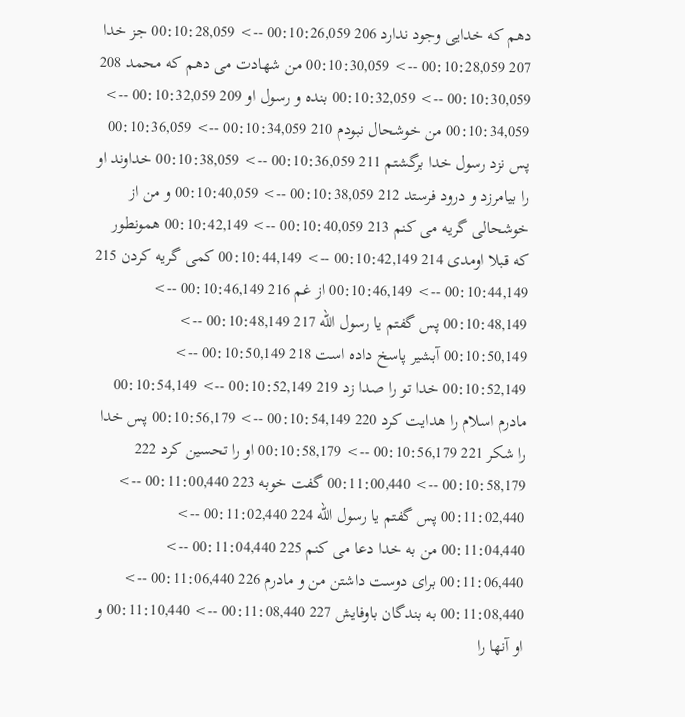دهم که خدایی وجود ندارد 206 00:10:26,059 --> 00:10:28,059 جز خدا 207 00:10:28,059 --> 00:10:30,059 من شهادت می دهم که محمد 208 00:10:30,059 --> 00:10:32,059 بنده و رسول او 209 00:10:32,059 --> 00:10:34,059 من خوشحال نبودم 210 00:10:34,059 --> 00:10:36,059 پس نزد رسول خدا برگشتم 211 00:10:36,059 --> 00:10:38,059 خداوند او را بیامرزد و درود فرستد 212 00:10:38,059 --> 00:10:40,059 و من از خوشحالی گریه می کنم 213 00:10:40,059 --> 00:10:42,149 همونطور که قبلا اومدی 214 00:10:42,149 --> 00:10:44,149 کمی گریه کردن 215 00:10:44,149 --> 00:10:46,149 از غم 216 00:10:46,149 --> 00:10:48,149 پس گفتم یا رسول الله 217 00:10:48,149 --> 00:10:50,149 آبشیر پاسخ داده است 218 00:10:50,149 --> 00:10:52,149 خدا تو را صدا زد 219 00:10:52,149 --> 00:10:54,149 مادرم اسلام را هدایت کرد 220 00:10:54,149 --> 00:10:56,179 پس خدا را شکر 221 00:10:56,179 --> 00:10:58,179 او را تحسین کرد 222 00:10:58,179 --> 00:11:00,440 گفت خوبه 223 00:11:00,440 --> 00:11:02,440 پس گفتم یا رسول الله 224 00:11:02,440 --> 00:11:04,440 من به خدا دعا می کنم 225 00:11:04,440 --> 00:11:06,440 برای دوست داشتن من و مادرم 226 00:11:06,440 --> 00:11:08,440 به بندگان باوفایش 227 00:11:08,440 --> 00:11:10,440 و او آنها را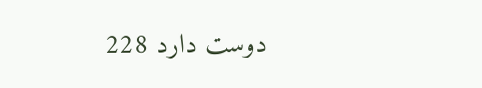دوست دارد 228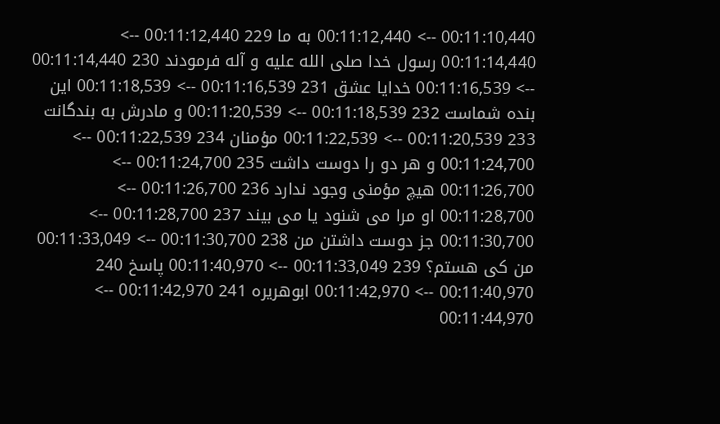00:11:10,440 --> 00:11:12,440 به ما 229 00:11:12,440 --> 00:11:14,440 رسول خدا صلی الله علیه و آله فرمودند 230 00:11:14,440 --> 00:11:16,539 خدایا عشق 231 00:11:16,539 --> 00:11:18,539 این بنده شماست 232 00:11:18,539 --> 00:11:20,539 و مادرش به بندگانت 233 00:11:20,539 --> 00:11:22,539 مؤمنان 234 00:11:22,539 --> 00:11:24,700 و هر دو را دوست داشت 235 00:11:24,700 --> 00:11:26,700 هیچ مؤمنی وجود ندارد 236 00:11:26,700 --> 00:11:28,700 او مرا می شنود یا می بیند 237 00:11:28,700 --> 00:11:30,700 جز دوست داشتن من 238 00:11:30,700 --> 00:11:33,049 من کی هستم؟ 239 00:11:33,049 --> 00:11:40,970 پاسخ 240 00:11:40,970 --> 00:11:42,970 ابوهریره 241 00:11:42,970 --> 00:11:44,970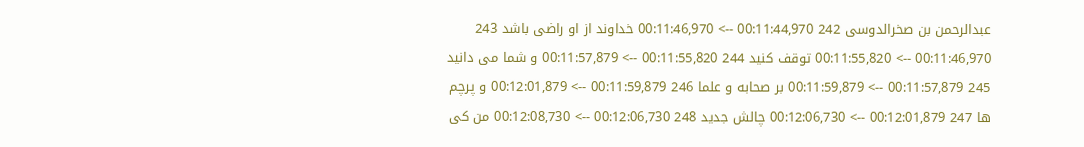عبدالرحمن بن صخرالدوسی 242 00:11:44,970 --> 00:11:46,970 خداوند از او راضی باشد 243 00:11:46,970 --> 00:11:55,820 توقف کنید 244 00:11:55,820 --> 00:11:57,879 و شما می دانید 245 00:11:57,879 --> 00:11:59,879 بر صحابه و علما 246 00:11:59,879 --> 00:12:01,879 و پرچم ها 247 00:12:01,879 --> 00:12:06,730 چالش جدید 248 00:12:06,730 --> 00:12:08,730 من کی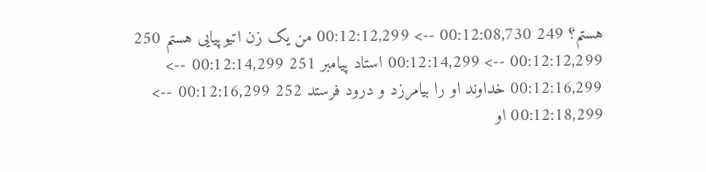هستم؟ 249 00:12:08,730 --> 00:12:12,299 من یک زن اتیوپیایی هستم 250 00:12:12,299 --> 00:12:14,299 استاد پیامبر 251 00:12:14,299 --> 00:12:16,299 خداوند او را بیامرزد و درود فرستد 252 00:12:16,299 --> 00:12:18,299 او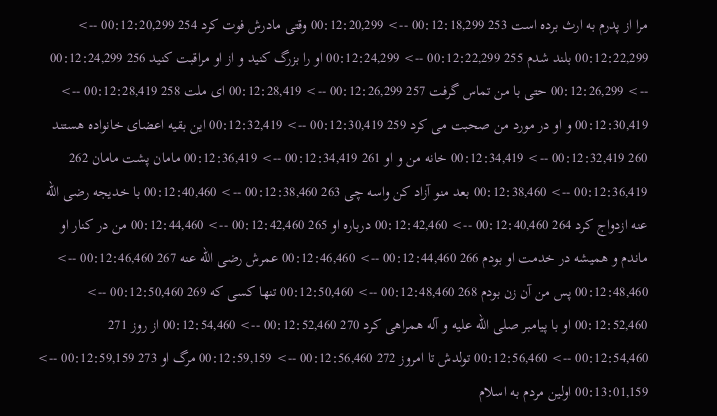مرا از پدرم به ارث برده است 253 00:12:18,299 --> 00:12:20,299 وقتی مادرش فوت کرد 254 00:12:20,299 --> 00:12:22,299 بلند شدم 255 00:12:22,299 --> 00:12:24,299 او را بزرگ کنید و از او مراقبت کنید 256 00:12:24,299 --> 00:12:26,299 حتی با من تماس گرفت 257 00:12:26,299 --> 00:12:28,419 ای ملت 258 00:12:28,419 --> 00:12:30,419 و او در مورد من صحبت می کرد 259 00:12:30,419 --> 00:12:32,419 این بقیه اعضای خانواده هستند 260 00:12:32,419 --> 00:12:34,419 خانه من و او 261 00:12:34,419 --> 00:12:36,419 مامان پشت مامان 262 00:12:36,419 --> 00:12:38,460 بعد منو آزاد کن واسه چی 263 00:12:38,460 --> 00:12:40,460 با خدیجه رضی الله عنه ازدواج کرد 264 00:12:40,460 --> 00:12:42,460 درباره او 265 00:12:42,460 --> 00:12:44,460 من در کنار او ماندم و همیشه در خدمت او بودم 266 00:12:44,460 --> 00:12:46,460 عمرش رضی الله عنه 267 00:12:46,460 --> 00:12:48,460 پس من آن زن بودم 268 00:12:48,460 --> 00:12:50,460 تنها کسی که 269 00:12:50,460 --> 00:12:52,460 او با پیامبر صلی الله علیه و آله همراهی کرد 270 00:12:52,460 --> 00:12:54,460 از روز 271 00:12:54,460 --> 00:12:56,460 تولدش تا امروز 272 00:12:56,460 --> 00:12:59,159 مرگ او 273 00:12:59,159 --> 00:13:01,159 اولین مردم به اسلام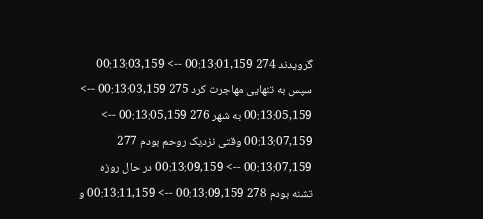گرویدند 274 00:13:01,159 --> 00:13:03,159 سپس به تنهایی مهاجرت کرد 275 00:13:03,159 --> 00:13:05,159 به شهر 276 00:13:05,159 --> 00:13:07,159 وقتی نزدیک روحم بودم 277 00:13:07,159 --> 00:13:09,159 در حال روزه تشنه بودم 278 00:13:09,159 --> 00:13:11,159 و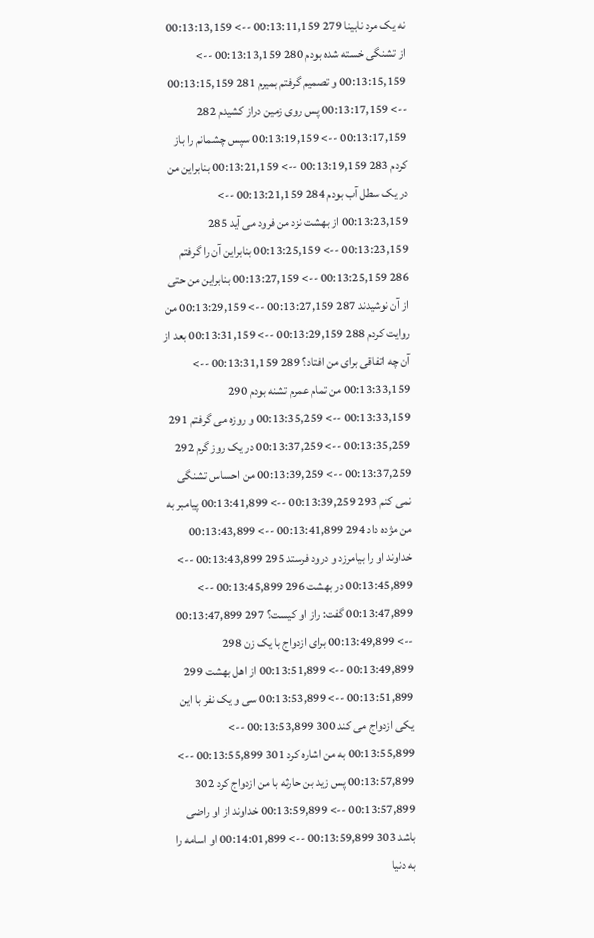نه یک مرد نابینا 279 00:13:11,159 --> 00:13:13,159 از تشنگی خسته شده بودم 280 00:13:13,159 --> 00:13:15,159 و تصمیم گرفتم بمیرم 281 00:13:15,159 --> 00:13:17,159 پس روی زمین دراز کشیدم 282 00:13:17,159 --> 00:13:19,159 سپس چشمانم را باز کردم 283 00:13:19,159 --> 00:13:21,159 بنابراین من در یک سطل آب بودم 284 00:13:21,159 --> 00:13:23,159 از بهشت نزد من فرود می آید 285 00:13:23,159 --> 00:13:25,159 بنابراین آن را گرفتم 286 00:13:25,159 --> 00:13:27,159 بنابراین من حتی از آن نوشیدند 287 00:13:27,159 --> 00:13:29,159 من روایت کردم 288 00:13:29,159 --> 00:13:31,159 بعد از آن چه اتفاقی برای من افتاد؟ 289 00:13:31,159 --> 00:13:33,159 من تمام عمرم تشنه بودم 290 00:13:33,159 --> 00:13:35,259 و روزه می گرفتم 291 00:13:35,259 --> 00:13:37,259 در یک روز گرم 292 00:13:37,259 --> 00:13:39,259 من احساس تشنگی نمی کنم 293 00:13:39,259 --> 00:13:41,899 پیامبر به من مژده داد 294 00:13:41,899 --> 00:13:43,899 خداوند او را بیامرزد و درود فرستد 295 00:13:43,899 --> 00:13:45,899 در بهشت 296 00:13:45,899 --> 00:13:47,899 گفت: راز او کیست؟ 297 00:13:47,899 --> 00:13:49,899 برای ازدواج با یک زن 298 00:13:49,899 --> 00:13:51,899 از اهل بهشت 299 00:13:51,899 --> 00:13:53,899 سی و یک نفر با این یکی ازدواج می کند 300 00:13:53,899 --> 00:13:55,899 به من اشاره کرد 301 00:13:55,899 --> 00:13:57,899 پس زید بن حارثه با من ازدواج کرد 302 00:13:57,899 --> 00:13:59,899 خداوند از او راضی باشد 303 00:13:59,899 --> 00:14:01,899 او اسامه را به دنیا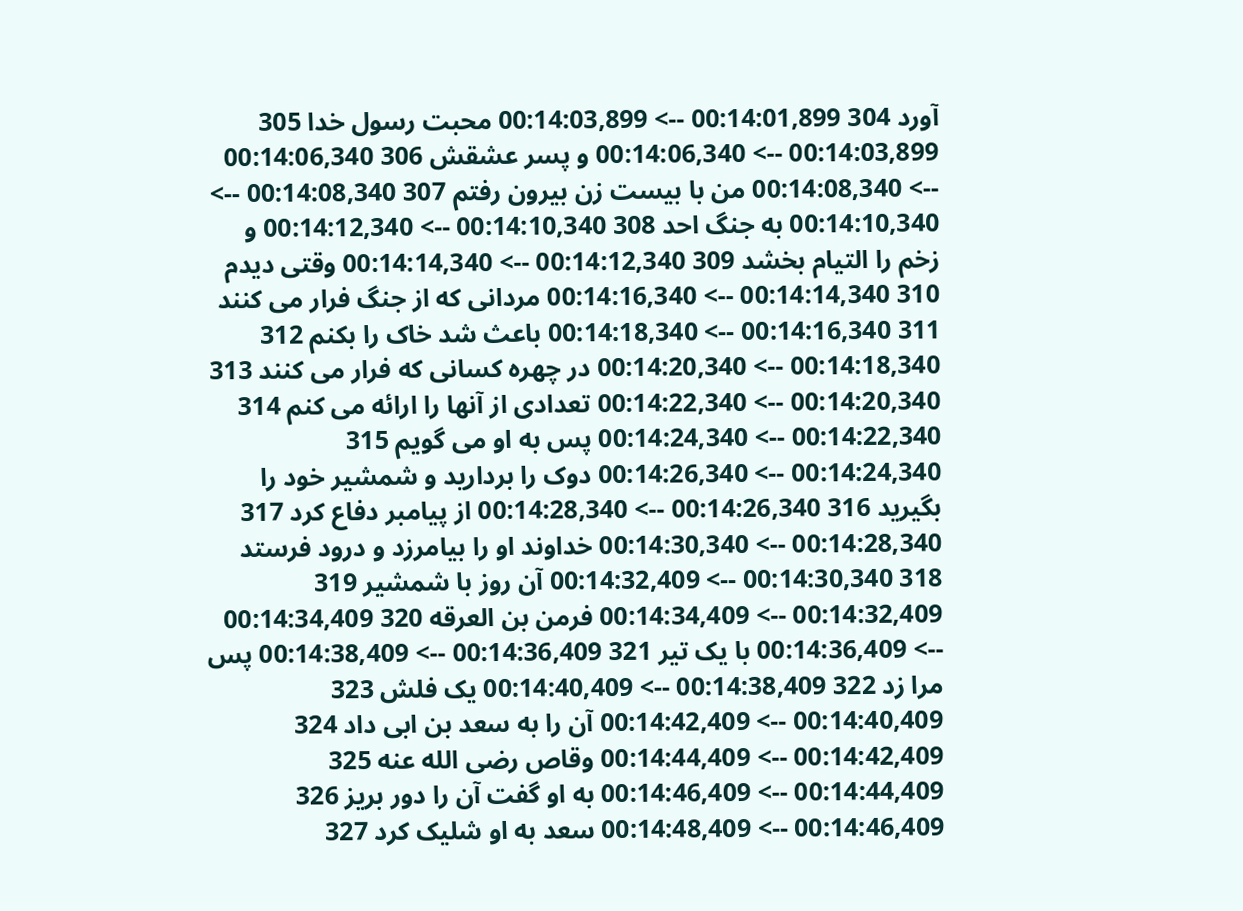آورد 304 00:14:01,899 --> 00:14:03,899 محبت رسول خدا 305 00:14:03,899 --> 00:14:06,340 و پسر عشقش 306 00:14:06,340 --> 00:14:08,340 من با بیست زن بیرون رفتم 307 00:14:08,340 --> 00:14:10,340 به جنگ احد 308 00:14:10,340 --> 00:14:12,340 و زخم را التیام بخشد 309 00:14:12,340 --> 00:14:14,340 وقتی دیدم 310 00:14:14,340 --> 00:14:16,340 مردانی که از جنگ فرار می کنند 311 00:14:16,340 --> 00:14:18,340 باعث شد خاک را بکنم 312 00:14:18,340 --> 00:14:20,340 در چهره کسانی که فرار می کنند 313 00:14:20,340 --> 00:14:22,340 تعدادی از آنها را ارائه می کنم 314 00:14:22,340 --> 00:14:24,340 پس به او می گویم 315 00:14:24,340 --> 00:14:26,340 دوک را بردارید و شمشیر خود را بگیرید 316 00:14:26,340 --> 00:14:28,340 از پیامبر دفاع کرد 317 00:14:28,340 --> 00:14:30,340 خداوند او را بیامرزد و درود فرستد 318 00:14:30,340 --> 00:14:32,409 آن روز با شمشیر 319 00:14:32,409 --> 00:14:34,409 فرمن بن العرقه 320 00:14:34,409 --> 00:14:36,409 با یک تیر 321 00:14:36,409 --> 00:14:38,409 پس مرا زد 322 00:14:38,409 --> 00:14:40,409 یک فلش 323 00:14:40,409 --> 00:14:42,409 آن را به سعد بن ابی داد 324 00:14:42,409 --> 00:14:44,409 وقاص رضی الله عنه 325 00:14:44,409 --> 00:14:46,409 به او گفت آن را دور بریز 326 00:14:46,409 --> 00:14:48,409 سعد به او شلیک کرد 327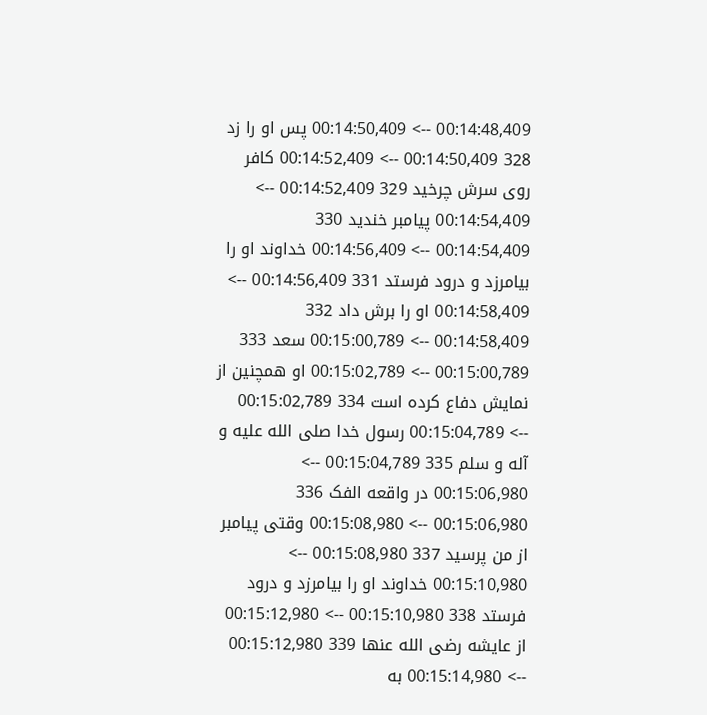00:14:48,409 --> 00:14:50,409 پس او را زد 328 00:14:50,409 --> 00:14:52,409 کافر روی سرش چرخید 329 00:14:52,409 --> 00:14:54,409 پیامبر خندید 330 00:14:54,409 --> 00:14:56,409 خداوند او را بیامرزد و درود فرستد 331 00:14:56,409 --> 00:14:58,409 او را برش داد 332 00:14:58,409 --> 00:15:00,789 سعد 333 00:15:00,789 --> 00:15:02,789 او همچنین از نمایش دفاع کرده است 334 00:15:02,789 --> 00:15:04,789 رسول خدا صلی الله علیه و آله و سلم 335 00:15:04,789 --> 00:15:06,980 در واقعه الفک 336 00:15:06,980 --> 00:15:08,980 وقتی پیامبر از من پرسید 337 00:15:08,980 --> 00:15:10,980 خداوند او را بیامرزد و درود فرستد 338 00:15:10,980 --> 00:15:12,980 از عایشه رضی الله عنها 339 00:15:12,980 --> 00:15:14,980 به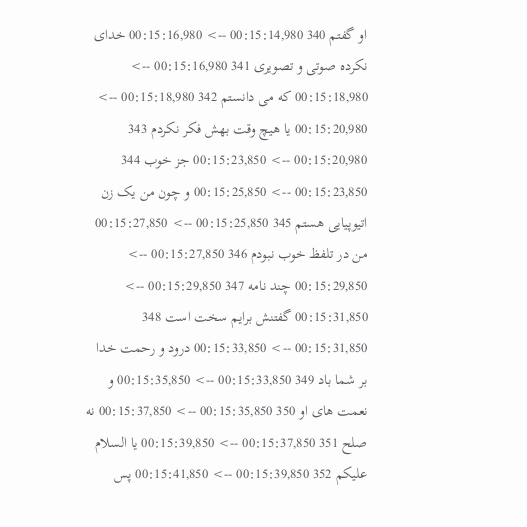او گفتم 340 00:15:14,980 --> 00:15:16,980 خدای نکرده صوتی و تصویری 341 00:15:16,980 --> 00:15:18,980 که می دانستم 342 00:15:18,980 --> 00:15:20,980 یا هیچ وقت بهش فکر نکردم 343 00:15:20,980 --> 00:15:23,850 جز خوب 344 00:15:23,850 --> 00:15:25,850 و چون من یک زن اتیوپیایی هستم 345 00:15:25,850 --> 00:15:27,850 من در تلفظ خوب نبودم 346 00:15:27,850 --> 00:15:29,850 چند نامه 347 00:15:29,850 --> 00:15:31,850 گفتنش برایم سخت است 348 00:15:31,850 --> 00:15:33,850 درود و رحمت خدا بر شما باد 349 00:15:33,850 --> 00:15:35,850 و نعمت های او 350 00:15:35,850 --> 00:15:37,850 نه صلح 351 00:15:37,850 --> 00:15:39,850 یا السلام علیکم 352 00:15:39,850 --> 00:15:41,850 پس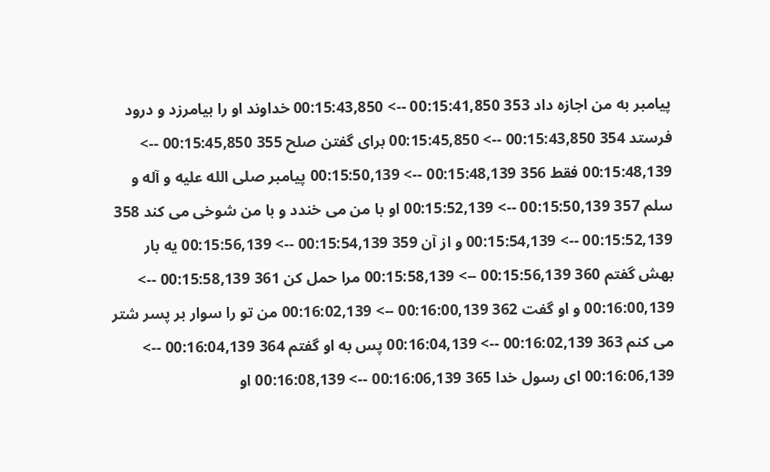پیامبر به من اجازه داد 353 00:15:41,850 --> 00:15:43,850 خداوند او را بیامرزد و درود فرستد 354 00:15:43,850 --> 00:15:45,850 برای گفتن صلح 355 00:15:45,850 --> 00:15:48,139 فقط 356 00:15:48,139 --> 00:15:50,139 پیامبر صلی الله علیه و آله و سلم 357 00:15:50,139 --> 00:15:52,139 او با من می خندد و با من شوخی می کند 358 00:15:52,139 --> 00:15:54,139 و از آن 359 00:15:54,139 --> 00:15:56,139 یه بار بهش گفتم 360 00:15:56,139 --> 00:15:58,139 مرا حمل کن 361 00:15:58,139 --> 00:16:00,139 و او گفت 362 00:16:00,139 --> 00:16:02,139 من تو را سوار بر پسر شتر می کنم 363 00:16:02,139 --> 00:16:04,139 پس به او گفتم 364 00:16:04,139 --> 00:16:06,139 ای رسول خدا 365 00:16:06,139 --> 00:16:08,139 او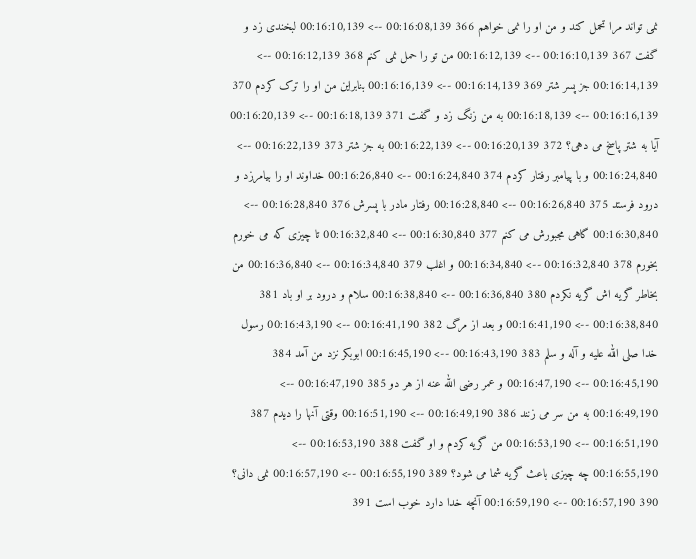نمی تواند مرا تحمل کند و من او را نمی خواهم 366 00:16:08,139 --> 00:16:10,139 لبخندی زد و گفت 367 00:16:10,139 --> 00:16:12,139 من تو را حمل نمی کنم 368 00:16:12,139 --> 00:16:14,139 جز پسر شتر 369 00:16:14,139 --> 00:16:16,139 بنابراین من او را ترک کردم 370 00:16:16,139 --> 00:16:18,139 به من زنگ زد و گفت 371 00:16:18,139 --> 00:16:20,139 آیا به شتر پاسخ می دهی؟ 372 00:16:20,139 --> 00:16:22,139 به جز شتر 373 00:16:22,139 --> 00:16:24,840 و با پیامبر رفتار کردم 374 00:16:24,840 --> 00:16:26,840 خداوند او را بیامرزد و درود فرستد 375 00:16:26,840 --> 00:16:28,840 رفتار مادر با پسرش 376 00:16:28,840 --> 00:16:30,840 گاهی مجبورش می کنم 377 00:16:30,840 --> 00:16:32,840 تا چیزی که می خورم بخورم 378 00:16:32,840 --> 00:16:34,840 و اغلب 379 00:16:34,840 --> 00:16:36,840 من بخاطر گریه اش گریه نکردم 380 00:16:36,840 --> 00:16:38,840 سلام و درود بر او باد 381 00:16:38,840 --> 00:16:41,190 و بعد از مرگ 382 00:16:41,190 --> 00:16:43,190 رسول خدا صلی الله علیه و آله و سلم 383 00:16:43,190 --> 00:16:45,190 ابوبکر نزد من آمد 384 00:16:45,190 --> 00:16:47,190 و عمر رضی الله عنه از هر دو 385 00:16:47,190 --> 00:16:49,190 به من سر می زنند 386 00:16:49,190 --> 00:16:51,190 وقتی آنها را دیدم 387 00:16:51,190 --> 00:16:53,190 من گریه کردم و او گفت 388 00:16:53,190 --> 00:16:55,190 چه چیزی باعث گریه شما می شود؟ 389 00:16:55,190 --> 00:16:57,190 نمی دانی؟ 390 00:16:57,190 --> 00:16:59,190 آنچه خدا دارد خوب است 391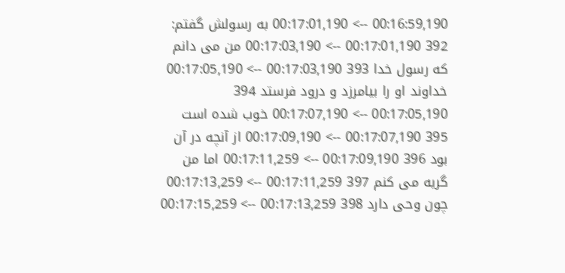00:16:59,190 --> 00:17:01,190 به رسولش گفتم: 392 00:17:01,190 --> 00:17:03,190 من می دانم که رسول خدا 393 00:17:03,190 --> 00:17:05,190 خداوند او را بیامرزد و درود فرستد 394 00:17:05,190 --> 00:17:07,190 خوب شده است 395 00:17:07,190 --> 00:17:09,190 از آنچه در آن بود 396 00:17:09,190 --> 00:17:11,259 اما من گریه می کنم 397 00:17:11,259 --> 00:17:13,259 چون وحی دارد 398 00:17:13,259 --> 00:17:15,259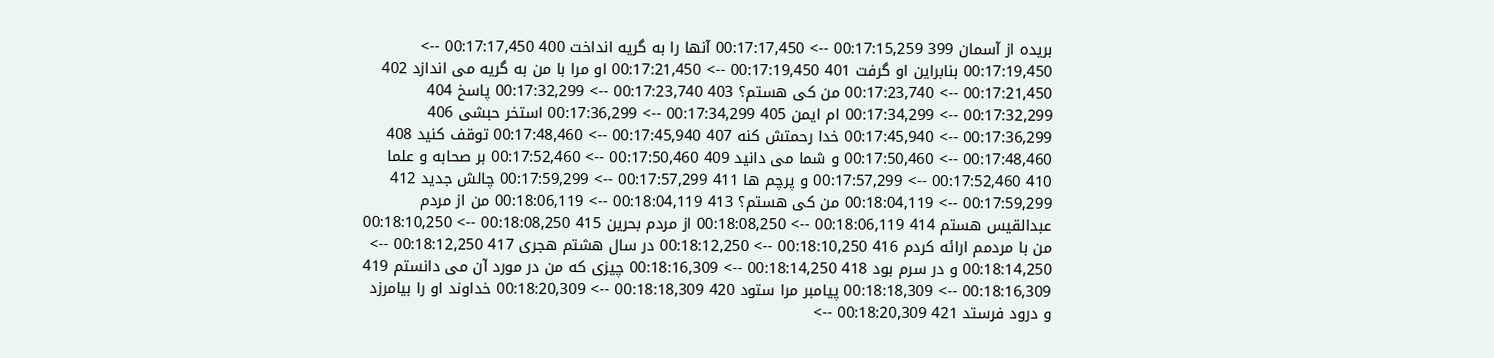بریده از آسمان 399 00:17:15,259 --> 00:17:17,450 آنها را به گریه انداخت 400 00:17:17,450 --> 00:17:19,450 بنابراین او گرفت 401 00:17:19,450 --> 00:17:21,450 او مرا با من به گریه می اندازد 402 00:17:21,450 --> 00:17:23,740 من کی هستم؟ 403 00:17:23,740 --> 00:17:32,299 پاسخ 404 00:17:32,299 --> 00:17:34,299 ام ایمن 405 00:17:34,299 --> 00:17:36,299 استخر حبشی 406 00:17:36,299 --> 00:17:45,940 خدا رحمتش کنه 407 00:17:45,940 --> 00:17:48,460 توقف کنید 408 00:17:48,460 --> 00:17:50,460 و شما می دانید 409 00:17:50,460 --> 00:17:52,460 بر صحابه و علما 410 00:17:52,460 --> 00:17:57,299 و پرچم ها 411 00:17:57,299 --> 00:17:59,299 چالش جدید 412 00:17:59,299 --> 00:18:04,119 من کی هستم؟ 413 00:18:04,119 --> 00:18:06,119 من از مردم عبدالقیس هستم 414 00:18:06,119 --> 00:18:08,250 از مردم بحرین 415 00:18:08,250 --> 00:18:10,250 من با مردمم ارائه کردم 416 00:18:10,250 --> 00:18:12,250 در سال هشتم هجری 417 00:18:12,250 --> 00:18:14,250 و در سرم بود 418 00:18:14,250 --> 00:18:16,309 چیزی که من در مورد آن می دانستم 419 00:18:16,309 --> 00:18:18,309 پیامبر مرا ستود 420 00:18:18,309 --> 00:18:20,309 خداوند او را بیامرزد و درود فرستد 421 00:18:20,309 -->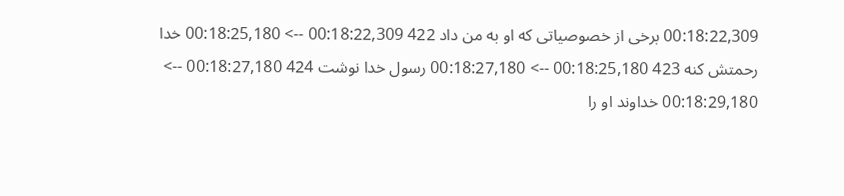00:18:22,309 برخی از خصوصیاتی که او به من داد 422 00:18:22,309 --> 00:18:25,180 خدا رحمتش کنه 423 00:18:25,180 --> 00:18:27,180 رسول خدا نوشت 424 00:18:27,180 --> 00:18:29,180 خداوند او را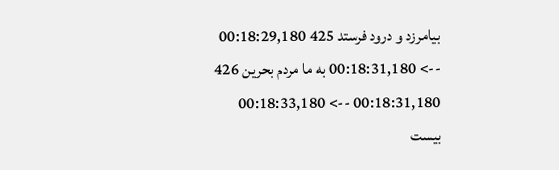بیامرزد و درود فرستد 425 00:18:29,180 --> 00:18:31,180 به ما مردم بحرین 426 00:18:31,180 --> 00:18:33,180 بیست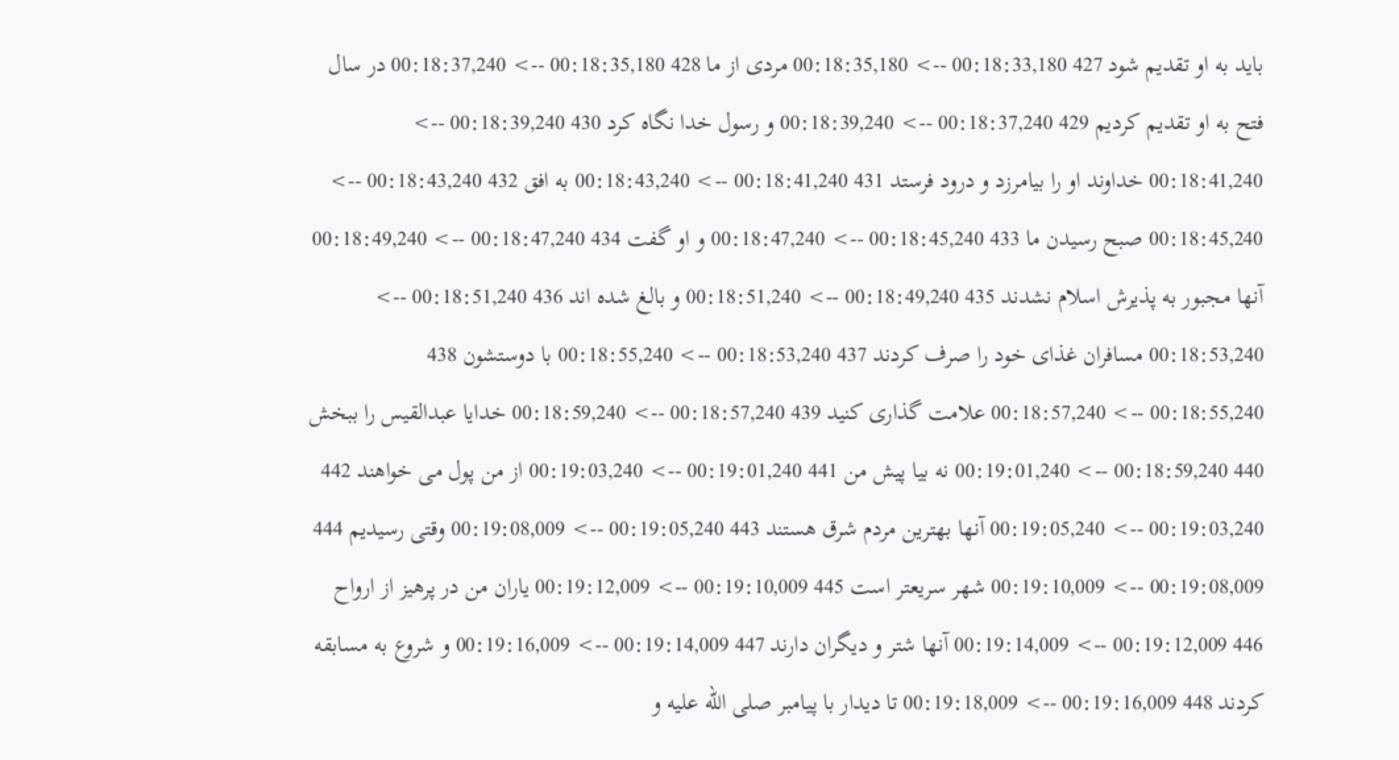باید به او تقدیم شود 427 00:18:33,180 --> 00:18:35,180 مردی از ما 428 00:18:35,180 --> 00:18:37,240 در سال فتح به او تقدیم کردیم 429 00:18:37,240 --> 00:18:39,240 و رسول خدا نگاه کرد 430 00:18:39,240 --> 00:18:41,240 خداوند او را بیامرزد و درود فرستد 431 00:18:41,240 --> 00:18:43,240 به افق 432 00:18:43,240 --> 00:18:45,240 صبح رسیدن ما 433 00:18:45,240 --> 00:18:47,240 و او گفت 434 00:18:47,240 --> 00:18:49,240 آنها مجبور به پذیرش اسلام نشدند 435 00:18:49,240 --> 00:18:51,240 و بالغ شده اند 436 00:18:51,240 --> 00:18:53,240 مسافران غذای خود را صرف کردند 437 00:18:53,240 --> 00:18:55,240 با دوستشون 438 00:18:55,240 --> 00:18:57,240 علامت گذاری کنید 439 00:18:57,240 --> 00:18:59,240 خدایا عبدالقیس را ببخش 440 00:18:59,240 --> 00:19:01,240 نه بیا پیش من 441 00:19:01,240 --> 00:19:03,240 از من پول می خواهند 442 00:19:03,240 --> 00:19:05,240 آنها بهترین مردم شرق هستند 443 00:19:05,240 --> 00:19:08,009 وقتی رسیدیم 444 00:19:08,009 --> 00:19:10,009 شهر سریعتر است 445 00:19:10,009 --> 00:19:12,009 یاران من در پرهیز از ارواح 446 00:19:12,009 --> 00:19:14,009 آنها شتر و دیگران دارند 447 00:19:14,009 --> 00:19:16,009 و شروع به مسابقه کردند 448 00:19:16,009 --> 00:19:18,009 تا دیدار با پیامبر صلی الله علیه و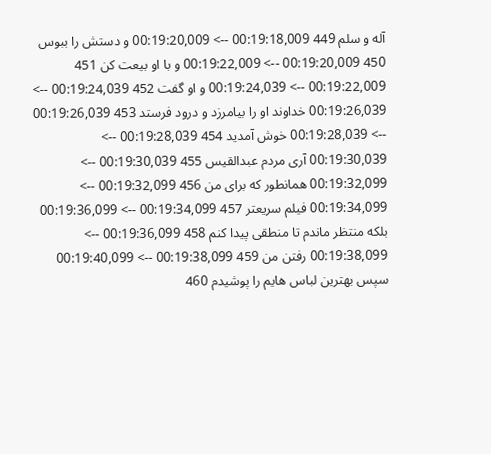آله و سلم 449 00:19:18,009 --> 00:19:20,009 و دستش را ببوس 450 00:19:20,009 --> 00:19:22,009 و با او بیعت کن 451 00:19:22,009 --> 00:19:24,039 و او گفت 452 00:19:24,039 --> 00:19:26,039 خداوند او را بیامرزد و درود فرستد 453 00:19:26,039 --> 00:19:28,039 خوش آمدید 454 00:19:28,039 --> 00:19:30,039 آری مردم عبدالقیس 455 00:19:30,039 --> 00:19:32,099 همانطور که برای من 456 00:19:32,099 --> 00:19:34,099 فیلم سریعتر 457 00:19:34,099 --> 00:19:36,099 بلکه منتظر ماندم تا منطقی پیدا کنم 458 00:19:36,099 --> 00:19:38,099 رفتن من 459 00:19:38,099 --> 00:19:40,099 سپس بهترین لباس هایم را پوشیدم 460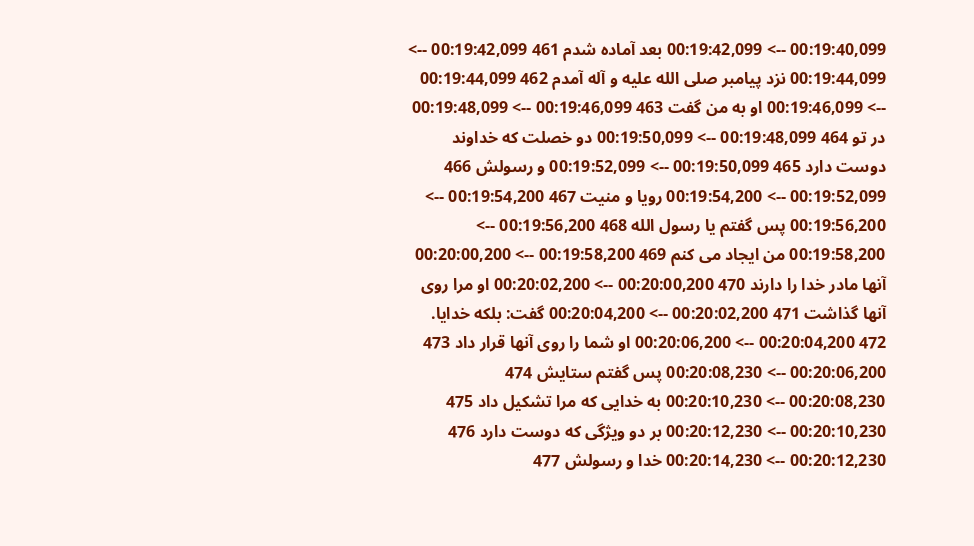00:19:40,099 --> 00:19:42,099 بعد آماده شدم 461 00:19:42,099 --> 00:19:44,099 نزد پیامبر صلی الله علیه و آله آمدم 462 00:19:44,099 --> 00:19:46,099 او به من گفت 463 00:19:46,099 --> 00:19:48,099 در تو 464 00:19:48,099 --> 00:19:50,099 دو خصلت که خداوند دوست دارد 465 00:19:50,099 --> 00:19:52,099 و رسولش 466 00:19:52,099 --> 00:19:54,200 رویا و منیت 467 00:19:54,200 --> 00:19:56,200 پس گفتم یا رسول الله 468 00:19:56,200 --> 00:19:58,200 من ایجاد می کنم 469 00:19:58,200 --> 00:20:00,200 آنها مادر خدا را دارند 470 00:20:00,200 --> 00:20:02,200 او مرا روی آنها گذاشت 471 00:20:02,200 --> 00:20:04,200 گفت: بلکه خدایا. 472 00:20:04,200 --> 00:20:06,200 او شما را روی آنها قرار داد 473 00:20:06,200 --> 00:20:08,230 پس گفتم ستایش 474 00:20:08,230 --> 00:20:10,230 به خدایی که مرا تشکیل داد 475 00:20:10,230 --> 00:20:12,230 بر دو ویژگی که دوست دارد 476 00:20:12,230 --> 00:20:14,230 خدا و رسولش 477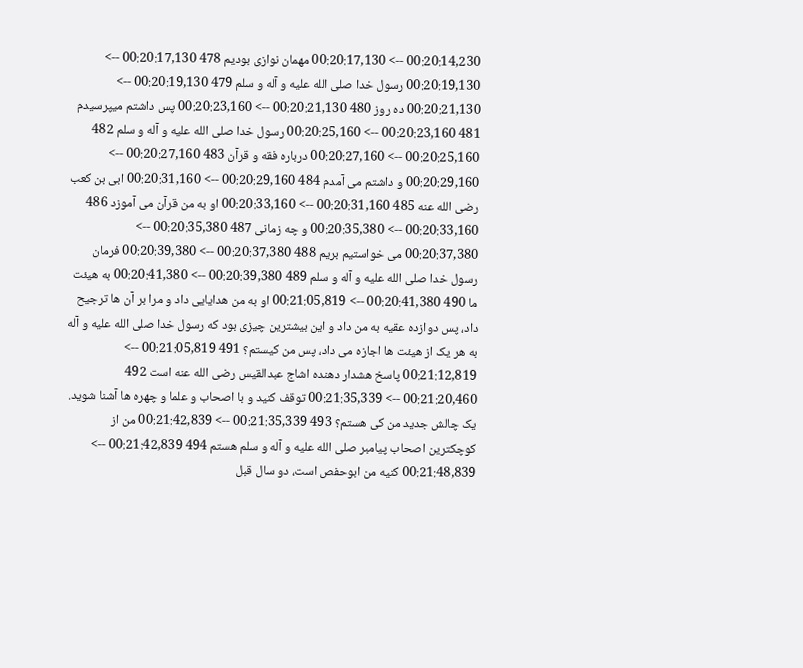00:20:14,230 --> 00:20:17,130 مهمان نوازی بودیم 478 00:20:17,130 --> 00:20:19,130 رسول خدا صلی الله علیه و آله و سلم 479 00:20:19,130 --> 00:20:21,130 ده روز 480 00:20:21,130 --> 00:20:23,160 پس داشتم میپرسیدم 481 00:20:23,160 --> 00:20:25,160 رسول خدا صلی الله علیه و آله و سلم 482 00:20:25,160 --> 00:20:27,160 درباره فقه و قرآن 483 00:20:27,160 --> 00:20:29,160 و داشتم می آمدم 484 00:20:29,160 --> 00:20:31,160 ابی بن کعب رضی الله عنه 485 00:20:31,160 --> 00:20:33,160 او به من قرآن می آموزد 486 00:20:33,160 --> 00:20:35,380 و چه زمانی 487 00:20:35,380 --> 00:20:37,380 می خواستیم بریم 488 00:20:37,380 --> 00:20:39,380 فرمان رسول خدا صلی الله علیه و آله و سلم 489 00:20:39,380 --> 00:20:41,380 به هیئت ما 490 00:20:41,380 --> 00:21:05,819 او به من هدایایی داد و مرا بر آن ها ترجیح داد، پس دوازده عقیه به من داد و این بیشترین چیزی بود که رسول خدا صلی الله علیه و آله به هر یک از هیئت ها اجازه می داد، پس من کیستم؟ 491 00:21:05,819 --> 00:21:12,819 پاسخ هشدار دهنده اشاج عبدالقیس رضی الله عنه است 492 00:21:20,460 --> 00:21:35,339 توقف کنید و با اصحاب و علما و چهره ها آشنا شوید. یک چالش جدید من کی هستم؟ 493 00:21:35,339 --> 00:21:42,839 من از کوچکترین اصحاب پیامبر صلی الله علیه و آله و سلم هستم 494 00:21:42,839 --> 00:21:48,839 کنیه من ابوحفص است، دو سال قبل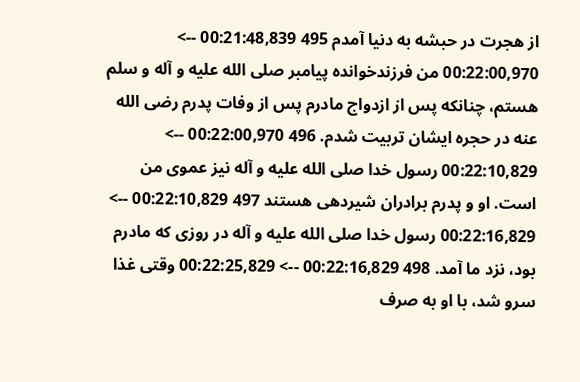از هجرت در حبشه به دنیا آمدم 495 00:21:48,839 --> 00:22:00,970 من فرزندخوانده پیامبر صلی الله علیه و آله و سلم هستم، چنانکه پس از ازدواج مادرم پس از وفات پدرم رضی الله عنه در حجره ایشان تربیت شدم. 496 00:22:00,970 --> 00:22:10,829 رسول خدا صلی الله علیه و آله نیز عموی من است. او و پدرم برادران شیردهی هستند 497 00:22:10,829 --> 00:22:16,829 رسول خدا صلی الله علیه و آله در روزی که مادرم بود، نزد ما آمد. 498 00:22:16,829 --> 00:22:25,829 وقتی غذا سرو شد، با او به صرف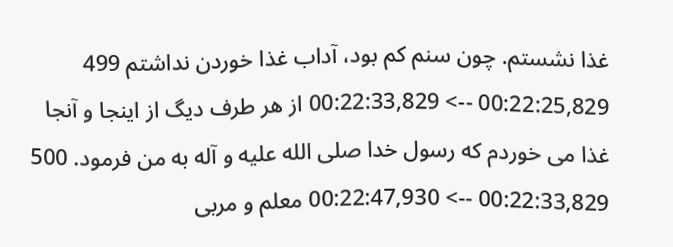غذا نشستم. چون سنم کم بود، آداب غذا خوردن نداشتم 499 00:22:25,829 --> 00:22:33,829 از هر طرف دیگ از اینجا و آنجا غذا می خوردم که رسول خدا صلی الله علیه و آله به من فرمود. 500 00:22:33,829 --> 00:22:47,930 معلم و مربی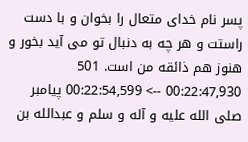پسر نام خدای متعال را بخوان و با دست راستت و هر چه به دنبال تو می آید بخور و هنوز هم ذائقه من است. 501 00:22:47,930 --> 00:22:54,599 پیامبر صلی الله علیه و آله و سلم و عبدالله بن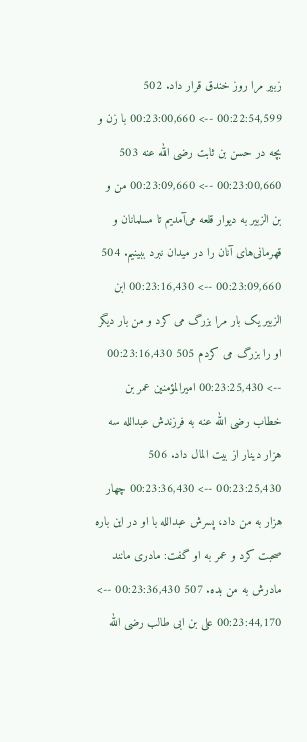زبیر مرا روز خندق قرار داد. 502 00:22:54,599 --> 00:23:00,660 با زن و بچه در حسن بن ثابت رضی الله عنه 503 00:23:00,660 --> 00:23:09,660 من و بن الزبیر به دیوار قلعه می‌آمدیم تا مسلمانان و قهرمانی‌های آنان را در میدان نبرد ببینیم. 504 00:23:09,660 --> 00:23:16,430 ابن الزبیر یک بار مرا بزرگ می کرد و من بار دیگر او را بزرگ می کردم 505 00:23:16,430 --> 00:23:25,430 امیرالمؤمنین عمر بن خطاب رضی الله عنه به فرزندش عبدالله سه هزار دینار از بیت المال داد. 506 00:23:25,430 --> 00:23:36,430 چهار هزار به من داد، پسرش عبدالله با او در این باره صحبت کرد و عمر به او گفت: مادری مانند مادرش به من بده. 507 00:23:36,430 --> 00:23:44,170 علی بن ابی طالب رضی الله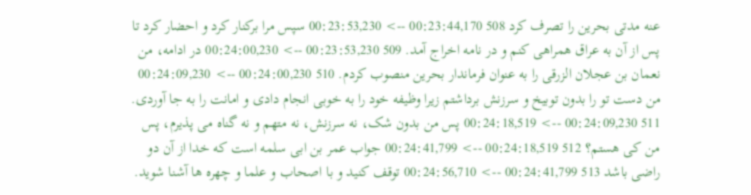عنه مدتی بحرین را تصرف کرد 508 00:23:44,170 --> 00:23:53,230 سپس مرا برکنار کرد و احضار کرد تا پس از آن به عراق همراهی کنم و در نامه اخراج آمد. 509 00:23:53,230 --> 00:24:00,230 در ادامه، من نعمان بن عجلان الزرقی را به عنوان فرماندار بحرین منصوب کردم. 510 00:24:00,230 --> 00:24:09,230 من دست تو را بدون توبیخ و سرزنش برداشتم زیرا وظیفه خود را به خوبی انجام دادی و امانت را به جا آوردی. 511 00:24:09,230 --> 00:24:18,519 پس من بدون شک، نه سرزنش، نه متهم و نه گناه می پذیرم، پس من کی هستم؟ 512 00:24:18,519 --> 00:24:41,799 جواب عمر بن ابی سلمه است که خدا از آن دو راضی باشد 513 00:24:41,799 --> 00:24:56,710 توقف کنید و با اصحاب و علما و چهره ها آشنا شوید.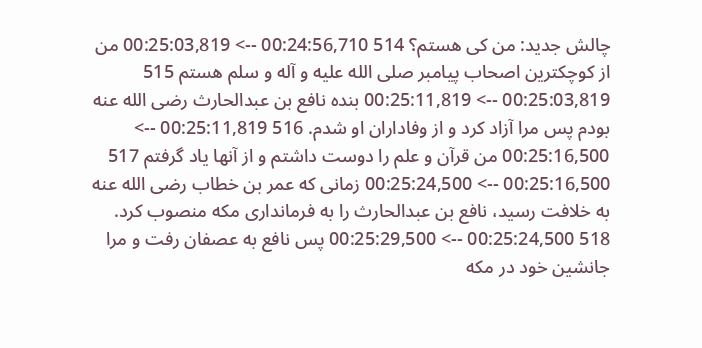چالش جدید: من کی هستم؟ 514 00:24:56,710 --> 00:25:03,819 من از کوچکترین اصحاب پیامبر صلی الله علیه و آله و سلم هستم 515 00:25:03,819 --> 00:25:11,819 بنده نافع بن عبدالحارث رضی الله عنه بودم پس مرا آزاد کرد و از وفاداران او شدم. 516 00:25:11,819 --> 00:25:16,500 من قرآن و علم را دوست داشتم و از آنها یاد گرفتم 517 00:25:16,500 --> 00:25:24,500 زمانی که عمر بن خطاب رضی الله عنه به خلافت رسید، نافع بن عبدالحارث را به فرمانداری مکه منصوب کرد. 518 00:25:24,500 --> 00:25:29,500 پس نافع به عصفان رفت و مرا جانشین خود در مکه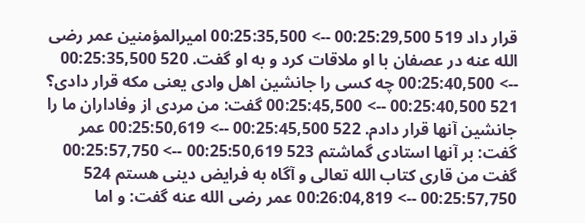قرار داد 519 00:25:29,500 --> 00:25:35,500 امیرالمؤمنین عمر رضی الله عنه در عصفان با او ملاقات کرد و به او گفت. 520 00:25:35,500 --> 00:25:40,500 چه کسی را جانشین اهل وادی یعنی مکه قرار دادی؟ 521 00:25:40,500 --> 00:25:45,500 گفت: من مردی از وفاداران ما را جانشین آنها قرار دادم. 522 00:25:45,500 --> 00:25:50,619 عمر گفت: بر آنها استادی گماشتم 523 00:25:50,619 --> 00:25:57,750 گفت من قاری کتاب الله تعالی و آگاه به فرایض دینی هستم 524 00:25:57,750 --> 00:26:04,819 عمر رضی الله عنه گفت: و اما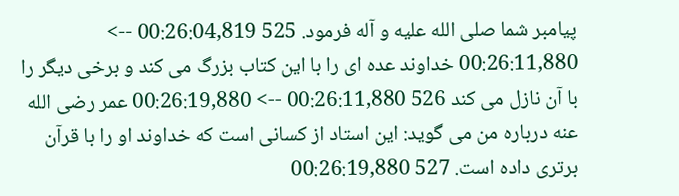پیامبر شما صلی الله علیه و آله فرمود. 525 00:26:04,819 --> 00:26:11,880 خداوند عده ای را با این کتاب بزرگ می کند و برخی دیگر را با آن نازل می کند 526 00:26:11,880 --> 00:26:19,880 عمر رضی الله عنه درباره من می گوید: این استاد از کسانی است که خداوند او را با قرآن برتری داده است. 527 00:26:19,880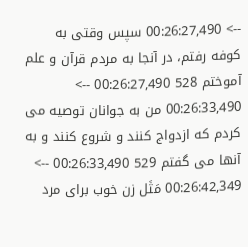--> 00:26:27,490 سپس وقتی به کوفه رفتم، در آنجا به مردم قرآن و علم آموختم 528 00:26:27,490 --> 00:26:33,490 من به جوانان توصیه می کردم که ازدواج کنند و شروع کنند و به آنها می گفتم 529 00:26:33,490 --> 00:26:42,349 مَثَل زن خوب برای مرد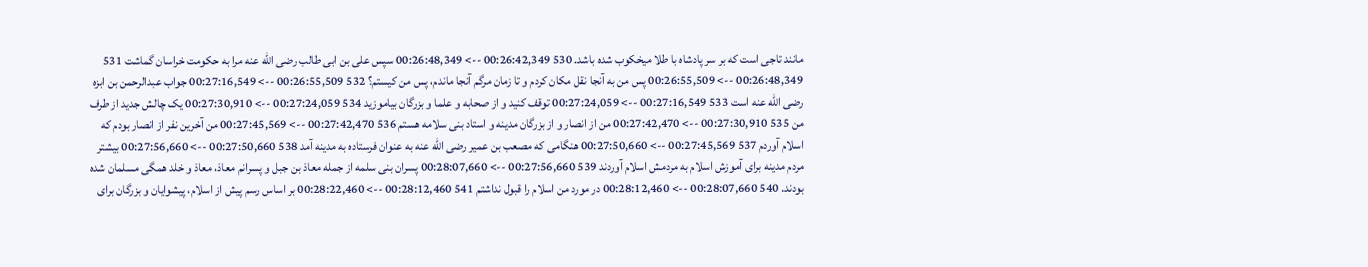مانند تاجی است که بر سر پادشاه با طلا میخکوب شده باشد. 530 00:26:42,349 --> 00:26:48,349 سپس علی بن ابی طالب رضی الله عنه مرا به حکومت خراسان گماشت 531 00:26:48,349 --> 00:26:55,509 پس من به آنجا نقل مکان کردم و تا زمان مرگم آنجا ماندم، پس من کیستم؟ 532 00:26:55,509 --> 00:27:16,549 جواب عبدالرحمن بن ابزه رضی الله عنه است 533 00:27:16,549 --> 00:27:24,059 توقف کنید و از صحابه و علما و بزرگان بیاموزید 534 00:27:24,059 --> 00:27:30,910 یک چالش جدید از طرف من 535 00:27:30,910 --> 00:27:42,470 من از انصار و از بزرگان مدینه و استاد بنی سلامه هستم 536 00:27:42,470 --> 00:27:45,569 من آخرین نفر از انصار بودم که اسلام آوردم 537 00:27:45,569 --> 00:27:50,660 هنگامی که مصعب بن عمیر رضی الله عنه به عنوان فرستاده به مدینه آمد 538 00:27:50,660 --> 00:27:56,660 بیشتر مردم مدینه برای آموزش اسلام به مردمش اسلام آوردند 539 00:27:56,660 --> 00:28:07,660 پسران بنی سلمه از جمله معاذ بن جبل و پسرانم معاذ، معاذ و خلد همگی مسلمان شده بودند. 540 00:28:07,660 --> 00:28:12,460 در مورد من اسلام را قبول نداشتم 541 00:28:12,460 --> 00:28:22,460 بر اساس رسم پیش از اسلام، پیشوایان و بزرگان برای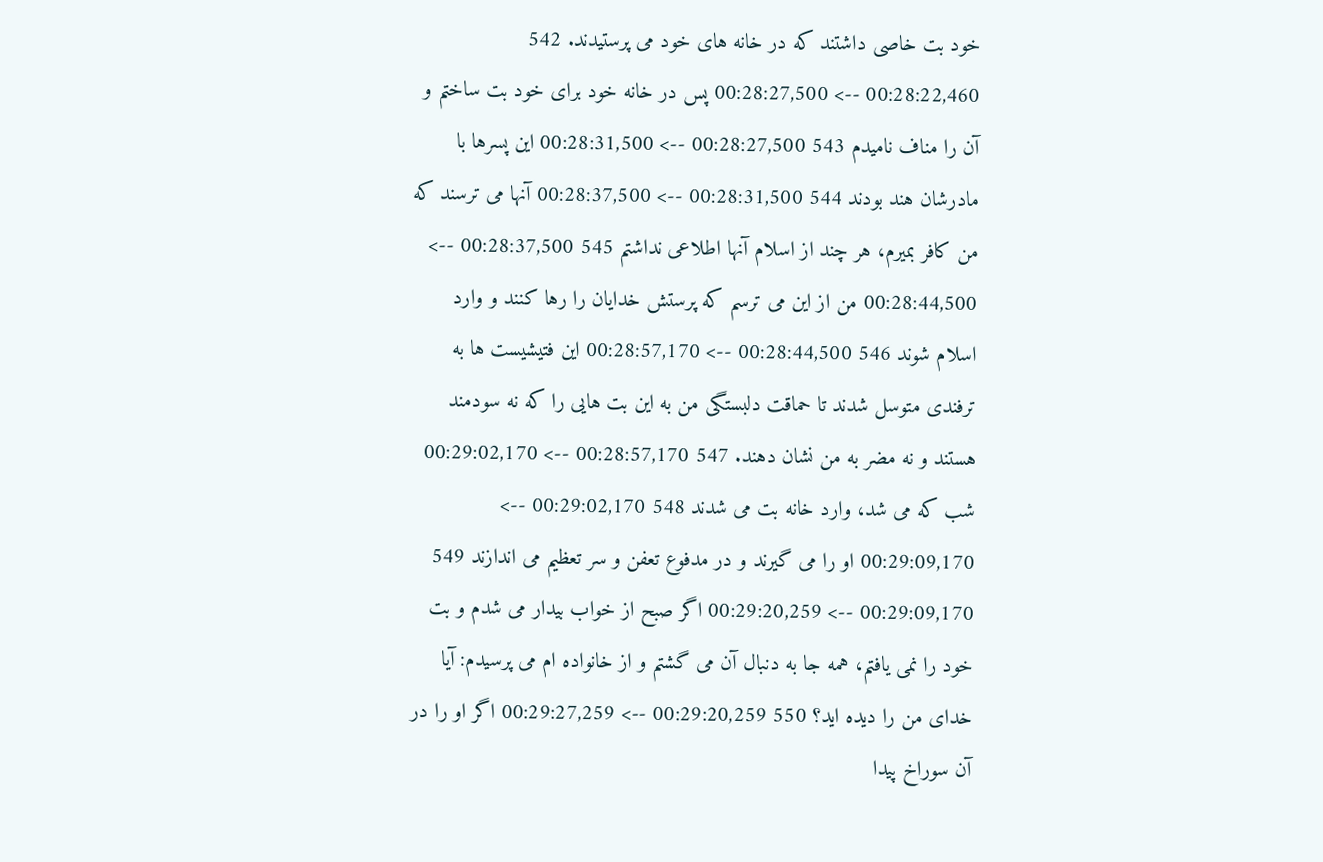خود بت خاصی داشتند که در خانه های خود می پرستیدند. 542 00:28:22,460 --> 00:28:27,500 پس در خانه خود برای خود بت ساختم و آن را مناف نامیدم 543 00:28:27,500 --> 00:28:31,500 این پسرها با مادرشان هند بودند 544 00:28:31,500 --> 00:28:37,500 آنها می ترسند که من کافر بمیرم، هر چند از اسلام آنها اطلاعی نداشتم 545 00:28:37,500 --> 00:28:44,500 من از این می ترسم که پرستش خدایان را رها کنند و وارد اسلام شوند 546 00:28:44,500 --> 00:28:57,170 این فتیشیست ها به ترفندی متوسل شدند تا حماقت دلبستگی من به این بت هایی را که نه سودمند هستند و نه مضر به من نشان دهند. 547 00:28:57,170 --> 00:29:02,170 شب که می شد، وارد خانه بت می شدند 548 00:29:02,170 --> 00:29:09,170 او را می گیرند و در مدفوع تعفن و سر تعظیم می اندازند 549 00:29:09,170 --> 00:29:20,259 اگر صبح از خواب بیدار می شدم و بت خود را نمی یافتم، همه جا به دنبال آن می گشتم و از خانواده ام می پرسیدم: آیا خدای من را دیده اید؟ 550 00:29:20,259 --> 00:29:27,259 اگر او را در آن سوراخ پیدا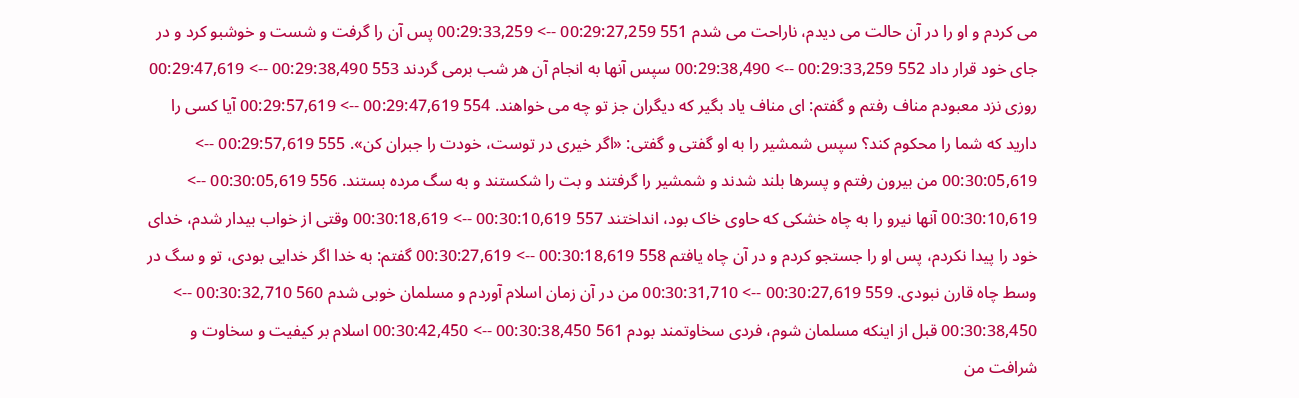می کردم و او را در آن حالت می دیدم، ناراحت می شدم 551 00:29:27,259 --> 00:29:33,259 پس آن را گرفت و شست و خوشبو کرد و در جای خود قرار داد 552 00:29:33,259 --> 00:29:38,490 سپس آنها به انجام آن هر شب برمی گردند 553 00:29:38,490 --> 00:29:47,619 روزی نزد معبودم مناف رفتم و گفتم: ای مناف یاد بگیر که دیگران جز تو چه می خواهند. 554 00:29:47,619 --> 00:29:57,619 آیا کسی را دارید که شما را محکوم کند؟ سپس شمشیر را به او گفتی و گفتی: «اگر خیری در توست، خودت را جبران کن». 555 00:29:57,619 --> 00:30:05,619 من بیرون رفتم و پسرها بلند شدند و شمشیر را گرفتند و بت را شکستند و به سگ مرده بستند. 556 00:30:05,619 --> 00:30:10,619 آنها نیرو را به چاه خشکی که حاوی خاک بود، انداختند 557 00:30:10,619 --> 00:30:18,619 وقتی از خواب بیدار شدم، خدای خود را پیدا نکردم، پس او را جستجو کردم و در آن چاه یافتم 558 00:30:18,619 --> 00:30:27,619 گفتم: به خدا اگر خدایی بودی، تو و سگ در وسط چاه قارن نبودی. 559 00:30:27,619 --> 00:30:31,710 من در آن زمان اسلام آوردم و مسلمان خوبی شدم 560 00:30:32,710 --> 00:30:38,450 قبل از اینکه مسلمان شوم، فردی سخاوتمند بودم 561 00:30:38,450 --> 00:30:42,450 اسلام بر کیفیت و سخاوت و شرافت من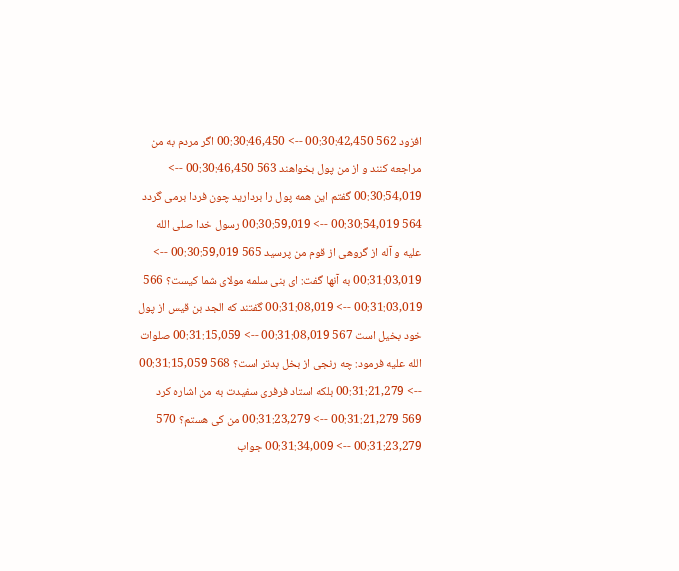افزود 562 00:30:42,450 --> 00:30:46,450 اگر مردم به من مراجعه کنند و از من پول بخواهند 563 00:30:46,450 --> 00:30:54,019 گفتم این همه پول را بردارید چون فردا برمی گردد 564 00:30:54,019 --> 00:30:59,019 رسول خدا صلی الله علیه و آله از گروهی از قوم من پرسید 565 00:30:59,019 --> 00:31:03,019 به آنها گفت: ای بنی سلمه مولای شما کیست؟ 566 00:31:03,019 --> 00:31:08,019 گفتند که الجد بن قیس از پول خود بخیل است 567 00:31:08,019 --> 00:31:15,059 صلوات الله علیه فرمود: چه رنجی از بخل بدتر است؟ 568 00:31:15,059 --> 00:31:21,279 بلکه استاد فرفری سفیدت به من اشاره کرد 569 00:31:21,279 --> 00:31:23,279 من کی هستم؟ 570 00:31:23,279 --> 00:31:34,009 جواب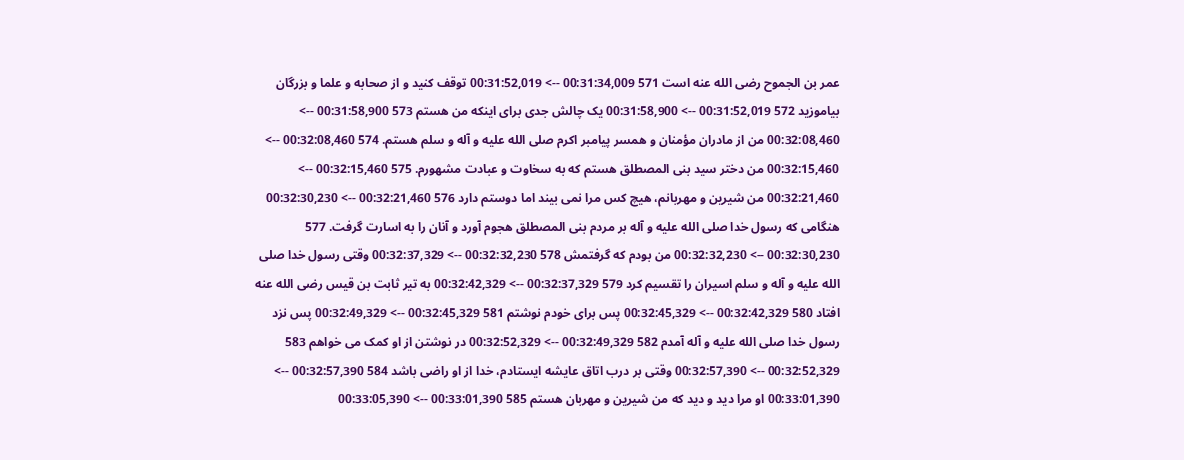عمر بن الجموح رضی الله عنه است 571 00:31:34,009 --> 00:31:52,019 توقف کنید و از صحابه و علما و بزرگان بیاموزید 572 00:31:52,019 --> 00:31:58,900 یک چالش جدی برای اینکه من هستم 573 00:31:58,900 --> 00:32:08,460 من از مادران مؤمنان و همسر پیامبر اکرم صلی الله علیه و آله و سلم هستم. 574 00:32:08,460 --> 00:32:15,460 من دختر سید بنی المصطلق هستم که به سخاوت و عبادت مشهورم. 575 00:32:15,460 --> 00:32:21,460 من شیرین و مهربانم، هیچ کس مرا نمی بیند اما دوستم دارد 576 00:32:21,460 --> 00:32:30,230 هنگامی که رسول خدا صلی الله علیه و آله بر مردم بنی المصطلق هجوم آورد و آنان را به اسارت گرفت. 577 00:32:30,230 --> 00:32:32,230 من بودم که گرفتمش 578 00:32:32,230 --> 00:32:37,329 وقتی رسول خدا صلی الله علیه و آله و سلم اسیران را تقسیم کرد 579 00:32:37,329 --> 00:32:42,329 به تیر ثابت بن قیس رضی الله عنه افتاد 580 00:32:42,329 --> 00:32:45,329 پس برای خودم نوشتم 581 00:32:45,329 --> 00:32:49,329 پس نزد رسول خدا صلی الله علیه و آله آمدم 582 00:32:49,329 --> 00:32:52,329 در نوشتن از او کمک می خواهم 583 00:32:52,329 --> 00:32:57,390 وقتی بر درب اتاق عایشه ایستادم، خدا از او راضی باشد 584 00:32:57,390 --> 00:33:01,390 او مرا دید و دید که من شیرین و مهربان هستم 585 00:33:01,390 --> 00:33:05,390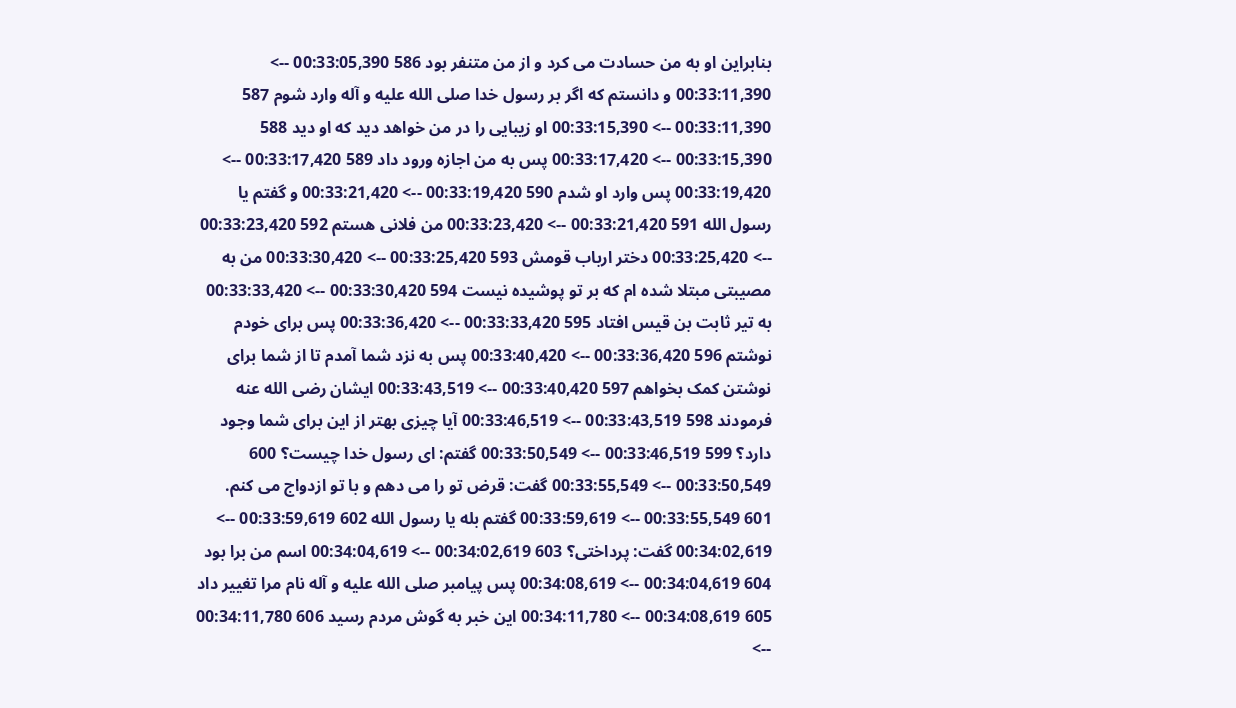بنابراین او به من حسادت می کرد و از من متنفر بود 586 00:33:05,390 --> 00:33:11,390 و دانستم که اگر بر رسول خدا صلی الله علیه و آله وارد شوم 587 00:33:11,390 --> 00:33:15,390 او زیبایی را در من خواهد دید که او دید 588 00:33:15,390 --> 00:33:17,420 پس به من اجازه ورود داد 589 00:33:17,420 --> 00:33:19,420 پس وارد او شدم 590 00:33:19,420 --> 00:33:21,420 و گفتم یا رسول الله 591 00:33:21,420 --> 00:33:23,420 من فلانی هستم 592 00:33:23,420 --> 00:33:25,420 دختر ارباب قومش 593 00:33:25,420 --> 00:33:30,420 من به مصیبتی مبتلا شده ام که بر تو پوشیده نیست 594 00:33:30,420 --> 00:33:33,420 به تیر ثابت بن قیس افتاد 595 00:33:33,420 --> 00:33:36,420 پس برای خودم نوشتم 596 00:33:36,420 --> 00:33:40,420 پس به نزد شما آمدم تا از شما برای نوشتن کمک بخواهم 597 00:33:40,420 --> 00:33:43,519 ایشان رضی الله عنه فرمودند 598 00:33:43,519 --> 00:33:46,519 آیا چیزی بهتر از این برای شما وجود دارد؟ 599 00:33:46,519 --> 00:33:50,549 گفتم: ای رسول خدا چیست؟ 600 00:33:50,549 --> 00:33:55,549 گفت: قرض تو را می دهم و با تو ازدواج می کنم. 601 00:33:55,549 --> 00:33:59,619 گفتم بله یا رسول الله 602 00:33:59,619 --> 00:34:02,619 گفت: پرداختی؟ 603 00:34:02,619 --> 00:34:04,619 اسم من برا بود 604 00:34:04,619 --> 00:34:08,619 پس پیامبر صلی الله علیه و آله نام مرا تغییر داد 605 00:34:08,619 --> 00:34:11,780 این خبر به گوش مردم رسید 606 00:34:11,780 -->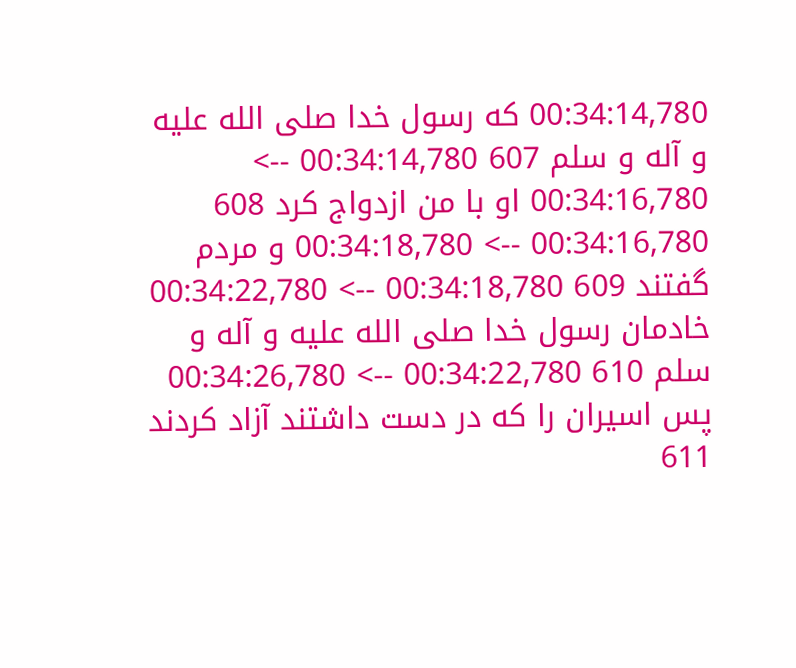00:34:14,780 که رسول خدا صلی الله علیه و آله و سلم 607 00:34:14,780 --> 00:34:16,780 او با من ازدواج کرد 608 00:34:16,780 --> 00:34:18,780 و مردم گفتند 609 00:34:18,780 --> 00:34:22,780 خادمان رسول خدا صلی الله علیه و آله و سلم 610 00:34:22,780 --> 00:34:26,780 پس اسیران را که در دست داشتند آزاد کردند 611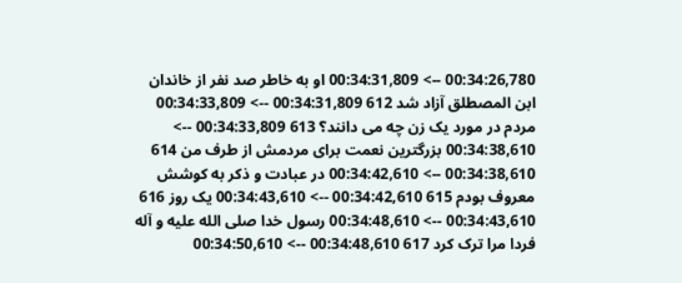00:34:26,780 --> 00:34:31,809 او به خاطر صد نفر از خاندان ابن المصطلق آزاد شد 612 00:34:31,809 --> 00:34:33,809 مردم در مورد یک زن چه می دانند؟ 613 00:34:33,809 --> 00:34:38,610 بزرگترین نعمت برای مردمش از طرف من 614 00:34:38,610 --> 00:34:42,610 در عبادت و ذکر به کوشش معروف بودم 615 00:34:42,610 --> 00:34:43,610 یک روز 616 00:34:43,610 --> 00:34:48,610 رسول خدا صلی الله علیه و آله فردا مرا ترک کرد 617 00:34:48,610 --> 00:34:50,610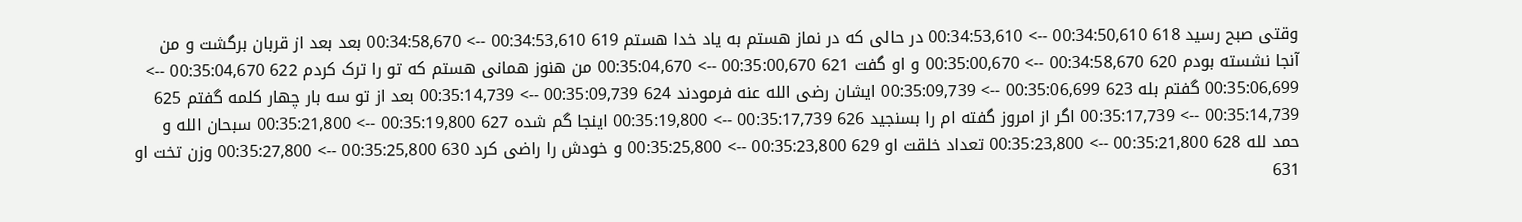وقتی صبح رسید 618 00:34:50,610 --> 00:34:53,610 در حالی که در نماز هستم به یاد خدا هستم 619 00:34:53,610 --> 00:34:58,670 بعد بعد از قربان برگشت و من آنجا نشسته بودم 620 00:34:58,670 --> 00:35:00,670 و او گفت 621 00:35:00,670 --> 00:35:04,670 من هنوز همانی هستم که تو را ترک کردم 622 00:35:04,670 --> 00:35:06,699 گفتم بله 623 00:35:06,699 --> 00:35:09,739 ایشان رضی الله عنه فرمودند 624 00:35:09,739 --> 00:35:14,739 بعد از تو سه بار چهار کلمه گفتم 625 00:35:14,739 --> 00:35:17,739 اگر از امروز گفته ام را بسنجید 626 00:35:17,739 --> 00:35:19,800 اینجا گم شده 627 00:35:19,800 --> 00:35:21,800 سبحان الله و حمد لله 628 00:35:21,800 --> 00:35:23,800 تعداد خلقت او 629 00:35:23,800 --> 00:35:25,800 و خودش را راضی کرد 630 00:35:25,800 --> 00:35:27,800 وزن تخت او 631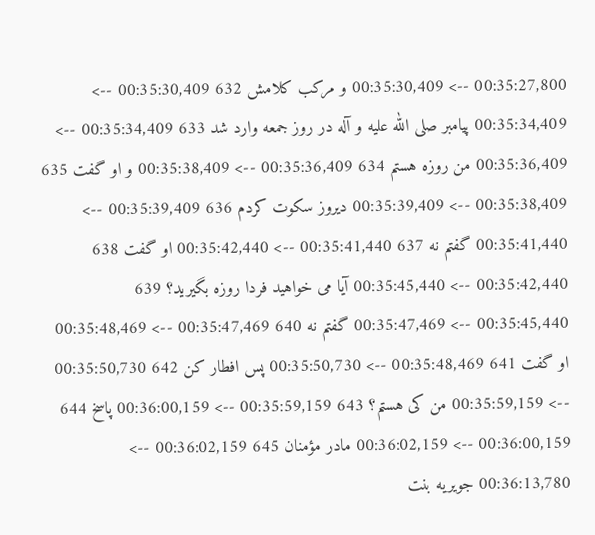00:35:27,800 --> 00:35:30,409 و مرکب کلامش 632 00:35:30,409 --> 00:35:34,409 پیامبر صلی الله علیه و آله در روز جمعه وارد شد 633 00:35:34,409 --> 00:35:36,409 من روزه هستم 634 00:35:36,409 --> 00:35:38,409 و او گفت 635 00:35:38,409 --> 00:35:39,409 دیروز سکوت کردم 636 00:35:39,409 --> 00:35:41,440 گفتم نه 637 00:35:41,440 --> 00:35:42,440 او گفت 638 00:35:42,440 --> 00:35:45,440 آیا می خواهید فردا روزه بگیرید؟ 639 00:35:45,440 --> 00:35:47,469 گفتم نه 640 00:35:47,469 --> 00:35:48,469 او گفت 641 00:35:48,469 --> 00:35:50,730 پس افطار کن 642 00:35:50,730 --> 00:35:59,159 من کی هستم؟ 643 00:35:59,159 --> 00:36:00,159 پاسخ 644 00:36:00,159 --> 00:36:02,159 مادر مؤمنان 645 00:36:02,159 --> 00:36:13,780 جویریه بنت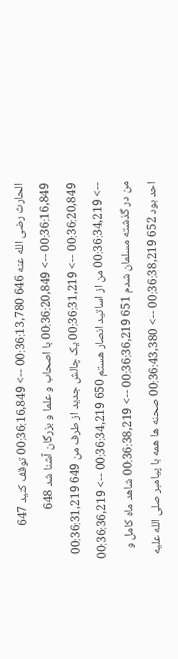الحارث رضی الله عنه 646 00:36:13,780 --> 00:36:16,849 توقف کنید 647 00:36:16,849 --> 00:36:20,849 با اصحاب و علما و بزرگان آشنا شد 648 00:36:20,849 --> 00:36:31,219 یک چالش جدید از طرف من 649 00:36:31,219 --> 00:36:34,219 من از اساتید انصار هستم 650 00:36:34,219 --> 00:36:36,219 من در گذشته مسلمان شدم 651 00:36:36,219 --> 00:36:38,219 شاهد ماه کامل و احد بود 652 00:36:38,219 --> 00:36:43,380 صحنه ها همه با پیامبر صلی الله علیه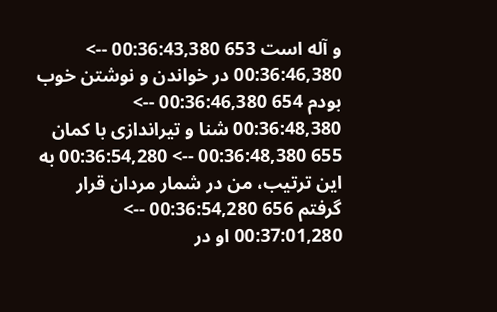و آله است 653 00:36:43,380 --> 00:36:46,380 در خواندن و نوشتن خوب بودم 654 00:36:46,380 --> 00:36:48,380 شنا و تیراندازی با کمان 655 00:36:48,380 --> 00:36:54,280 به این ترتیب، من در شمار مردان قرار گرفتم 656 00:36:54,280 --> 00:37:01,280 او در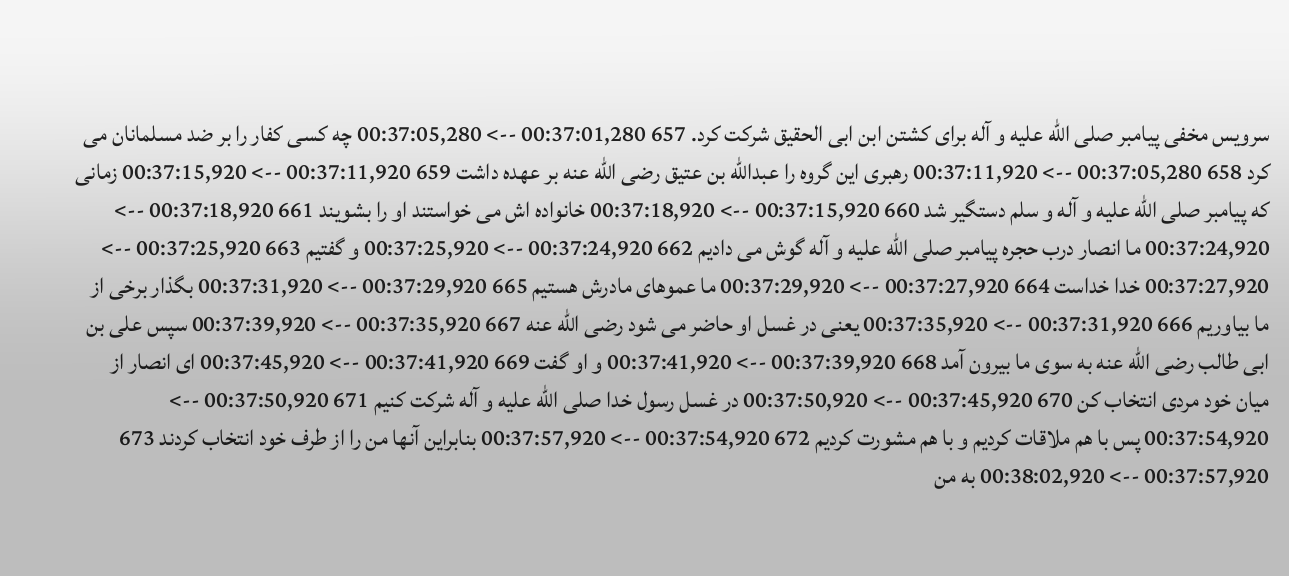سرویس مخفی پیامبر صلی الله علیه و آله برای کشتن ابن ابی الحقیق شرکت کرد. 657 00:37:01,280 --> 00:37:05,280 چه کسی کفار را بر ضد مسلمانان می کرد 658 00:37:05,280 --> 00:37:11,920 رهبری این گروه را عبدالله بن عتیق رضی الله عنه بر عهده داشت 659 00:37:11,920 --> 00:37:15,920 زمانی که پیامبر صلی الله علیه و آله و سلم دستگیر شد 660 00:37:15,920 --> 00:37:18,920 خانواده اش می خواستند او را بشویند 661 00:37:18,920 --> 00:37:24,920 ما انصار درب حجره پیامبر صلی الله علیه و آله گوش می دادیم 662 00:37:24,920 --> 00:37:25,920 و گفتیم 663 00:37:25,920 --> 00:37:27,920 خدا خداست 664 00:37:27,920 --> 00:37:29,920 ما عموهای مادرش هستیم 665 00:37:29,920 --> 00:37:31,920 بگذار برخی از ما بیاوریم 666 00:37:31,920 --> 00:37:35,920 یعنی در غسل او حاضر می شود رضی الله عنه 667 00:37:35,920 --> 00:37:39,920 سپس علی بن ابی طالب رضی الله عنه به سوی ما بیرون آمد 668 00:37:39,920 --> 00:37:41,920 و او گفت 669 00:37:41,920 --> 00:37:45,920 ای انصار از میان خود مردی انتخاب کن 670 00:37:45,920 --> 00:37:50,920 در غسل رسول خدا صلی الله علیه و آله شرکت کنیم 671 00:37:50,920 --> 00:37:54,920 پس با هم ملاقات کردیم و با هم مشورت کردیم 672 00:37:54,920 --> 00:37:57,920 بنابراین آنها من را از طرف خود انتخاب کردند 673 00:37:57,920 --> 00:38:02,920 به من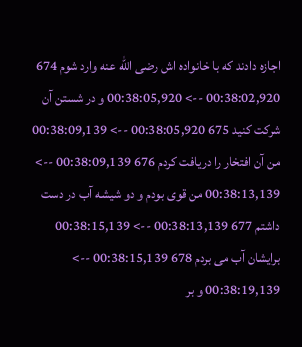اجازه دادند که با خانواده اش رضی الله عنه وارد شوم 674 00:38:02,920 --> 00:38:05,920 و در شستن آن شرکت کنید 675 00:38:05,920 --> 00:38:09,139 من آن افتخار را دریافت کردم 676 00:38:09,139 --> 00:38:13,139 من قوی بودم و دو شیشه آب در دست داشتم 677 00:38:13,139 --> 00:38:15,139 برایشان آب می بردم 678 00:38:15,139 --> 00:38:19,139 و بر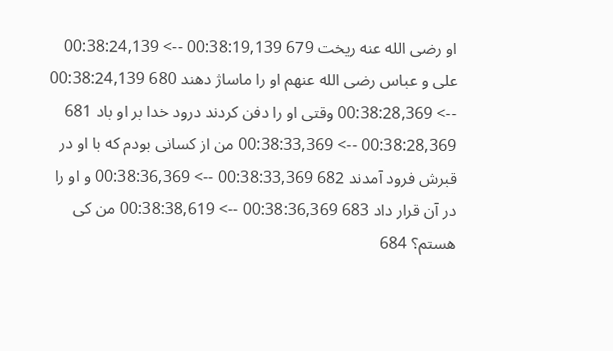او رضی الله عنه ریخت 679 00:38:19,139 --> 00:38:24,139 علی و عباس رضی الله عنهم او را ماساژ دهند 680 00:38:24,139 --> 00:38:28,369 وقتی او را دفن کردند درود خدا بر او باد 681 00:38:28,369 --> 00:38:33,369 من از کسانی بودم که با او در قبرش فرود آمدند 682 00:38:33,369 --> 00:38:36,369 و او را در آن قرار داد 683 00:38:36,369 --> 00:38:38,619 من کی هستم؟ 684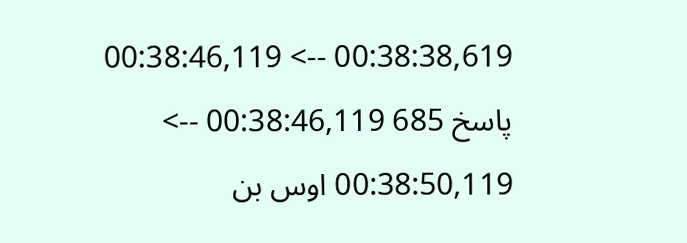00:38:38,619 --> 00:38:46,119 پاسخ 685 00:38:46,119 --> 00:38:50,119 اوس بن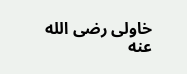خاولی رضی الله عنه